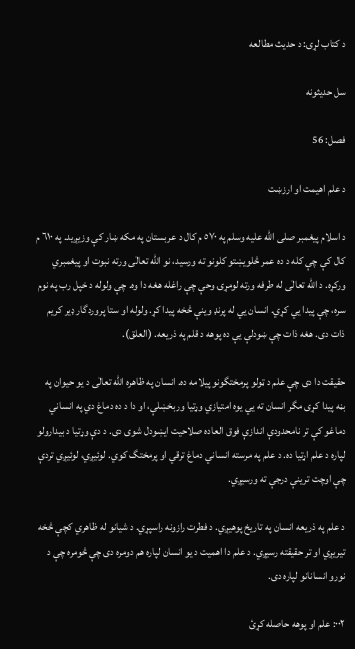د کتاب لړۍ: د حديث مطالعه

سل حديثونه

فصل: 56

د علم اهيمت او ارزښت

د اسلام پيغمبر صلى الله عليه وسلم په ٥٧٠ م کال د عربستان په مکه ښار کې وزيږيد. په ٦١٠ م کال کې چې کله د ده عمر څلويښتو کلونو ته ورسيد، نو الله تعالٰى ورته نبوت او پيغمبري ورکړه. د الله تعالٰى له طرفه ورته لومړۍ وحې چې راغله هغه دا وه. چې ولوله د خپل رب په نوم سره، چې پيدا يي کړي. انسان يي له پرنډ وينې څخه پيدا کړ. ولوله او ستا پروردگار ډير کريم ذات دى. هغه ذات چې ښودلې يې ده پوهه د قلم په ذريعه. (العلق).

حقيقت دا دى چې علم د ټولو پرمختگونو پيلامه ده. انسان په ظاهره الله تعالٰى د يو حيوان په بڼه پيدا کړى مگر انسان ته يي يوه امتيازي وړتيا وربخښلې، او دا د ده دماغ دي په انساني دماغو کې تر نامحدودې اندازې فوق العاده صلاحيت ايښودل شوى دى. د دې وړتيا د بيدارولو لپاره د علم اړتيا ده. د علم په مرسته انساني دماغ ترقي او پرمختگ کوي. لوئيږي، لوئيږي تردې چې اوچت ترينې درجې ته ورسيږي.

د علم په ذريعه انسان په تاريخ پوهيږي. د فطرت رازونه راسپړي. د شيانو له ظاهري کچې څخه تيريږي او تر حقيقته رسيږي. د علم دا اهميت د يو انسان لپاره هم دومره دى چې څومره چې د نورو انسانانو لپاره دى.

٠٠٢: علم او پوهه حاصله کړئ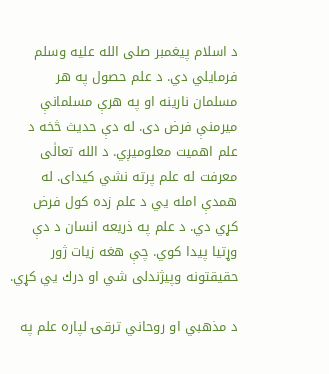د اسلام پيغمبر صلى الله عليه وسلم فرمايلي دي. د علم حصول په هر مسلمان نارينه او په هرې مسلمانې ميرمنې فرض دى. له دې حديث څخه د علم اهميت معلوميږي. د الله تعالٰى معرفت له علم پرته نشي کيداى. له همدې امله يي د علم زده کول فرض کړي دي. د علم په ذريعه انسان د دې وړتيا پيدا کوي. چې هغه زيات ژور حقيقتونه وپيژندلى شي او درك يي کړي.

د مذهبي او روحاني ترقۍ لپاره علم په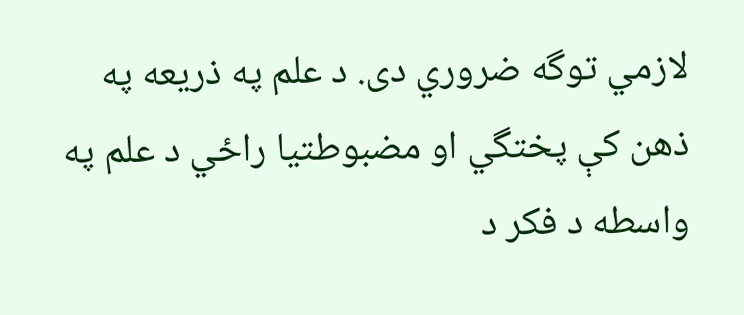لازمي توگه ضروري دى. د علم په ذريعه په ذهن کې پختگي او مضبوطتيا راځي د علم په واسطه د فکر د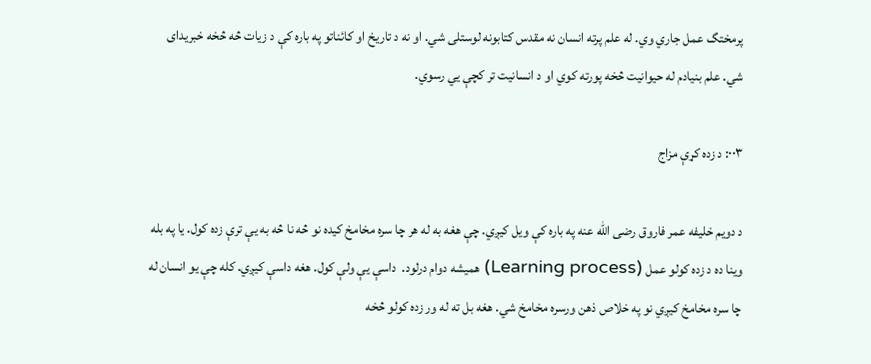پرمختگ عمل جاري وي. له علم پرته انسان نه مقدس کتابونه لوستلى شي. او نه د تاريخ او کائناتو په باره کې د زيات څه څخه خبريداى شي. علم بنيادم له حيوانيت څخه پورته کوي او د انسانيت تر کچې يي رسوي.

٠٠٣: د زده کړې مزاج

د دويم خليفه عمر فاروق رضى الله عنه په باره کې ويل کيږي. چې هغه به له هر چا سره مخامخ کيده نو څه نا څه به يې ترې زده کول. يا په بله وينا ده د زده کولو عمل (Learning process) هميشه دوام درلود.  داسې يې ولې کول. هغه داسې کيږي. کله چې يو انسان له چا سره مخامخ کيږي نو په خلاص ذهن ورسره مخامخ شي. هغه بل ته له ور زده کولو څخه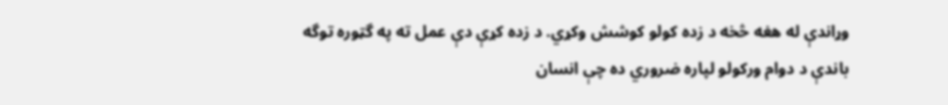وړاندې له هغه څخه د زده کولو کوشش وکړي. د زده کړې دې عمل ته په گټوره توگه باندې د دوام ورکولو لپاره ضروري ده چې انسان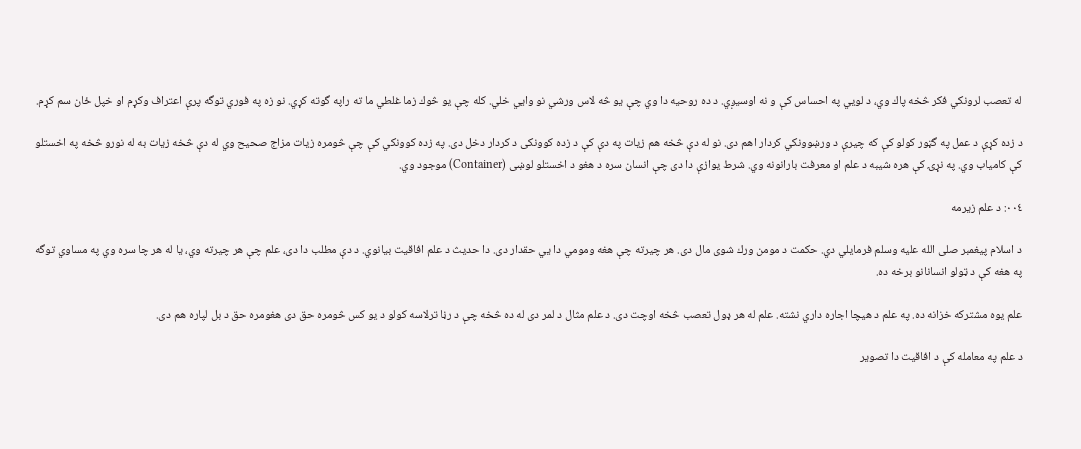له تعصب لرونکي فکر څخه پاك وي، د لويي په احساس کې و نه اوسيږي. د ده روحيه دا وي چې يو څه لاس ورشي نو وايي خلي. کله چې يو څوك زما غلطي ما ته راپه گوته کړي. نو زه په فوري توگه پرې اعتراف وکړم او خپل ځان سم کړم.

د زده کړې د عمل په گټور کولو کې که چيرې د ورښوونکي کردار اهم دى. نو له دې څخه هم زيات په دې کې د زده کوونکى د کردار دخل دى. په زده کوونکي کې چې څومره زيات مزاج صحيح وي له دې څخه زيات به له نورو څخه په اخستلو کې کامياب وي. په نړۍ کې هره شيبه د علم او معرفت بارانونه وي. شرط يوازې دا دى چې انسان سره د هغو د اخستلو لوښى (Container) موجود وي.

٠٠٤: د علم زيرمه

د اسلام پيغمبر صلى الله عليه وسلم فرمايلي دي. حکمت د مومن ورك شوى مال دى. هر چيرته چې هغه ومومي دا يي حقدار دى. دا حديث د علم افاقيت بيانوي. د دې مطلب دا دى، علم چې هر چيرته وي، يا له هر چا سره وي په مساوي توگه په هغه کې د ټولو انسانانو برخه ده.

علم يوه مشترکه خزانه ده. په علم د هيچا اجاره داري نشته. علم له هر ډول تعصب څخه اوچت دى. د علم مثال د لمر دى له ده څخه چې د رڼا ترلاسه کولو د يو کس څومره حق دى هغومره حق د بل لپاره هم دى.

د علم په معامله کې د افاقيت دا تصوير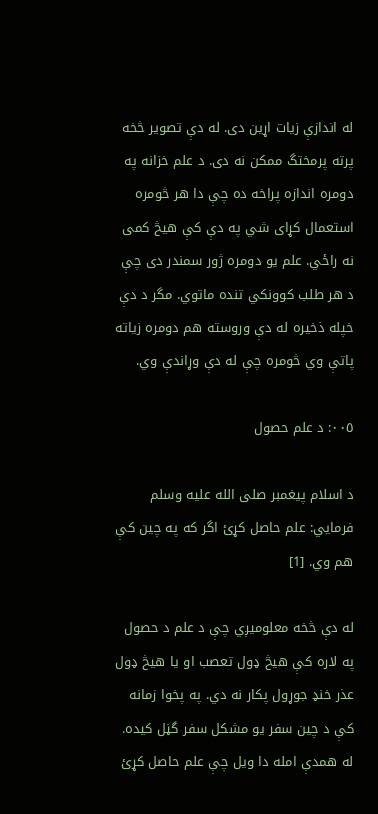له اندازې زيات اړين دى. له دې تصوير څخه پرته پرمختگ ممکن نه دى. د علم خزانه په دومره اندازه پراخه ده چې دا هر څومره استعمال کړاى شي په دې کې هيڅ کمى نه راځي. علم يو دومره ژور سمندر دى چې د هر طلب کوونکي تنده ماتوي. مگر د دې خپله ذخيره له دې وروسته هم دومره زياته پاتې وي څومره چې له دې وړاندې وي.

٠٠٥: د علم حصول

د اسلام پيغمبر صلى الله عليه وسلم فرمايي: علم حاصل کړئ اگر که په چين کې هم وي. [1]

له دې څخه معلوميږي چې د علم د حصول په لاره کې هيڅ ډول تعصب او يا هيڅ ډول عذر خنډ جوړول پکار نه دي. په پخوا زمانه کې د چين سفر يو مشکل سفر گڼل کيده. له همدې امله دا ويل چې علم حاصل کړئ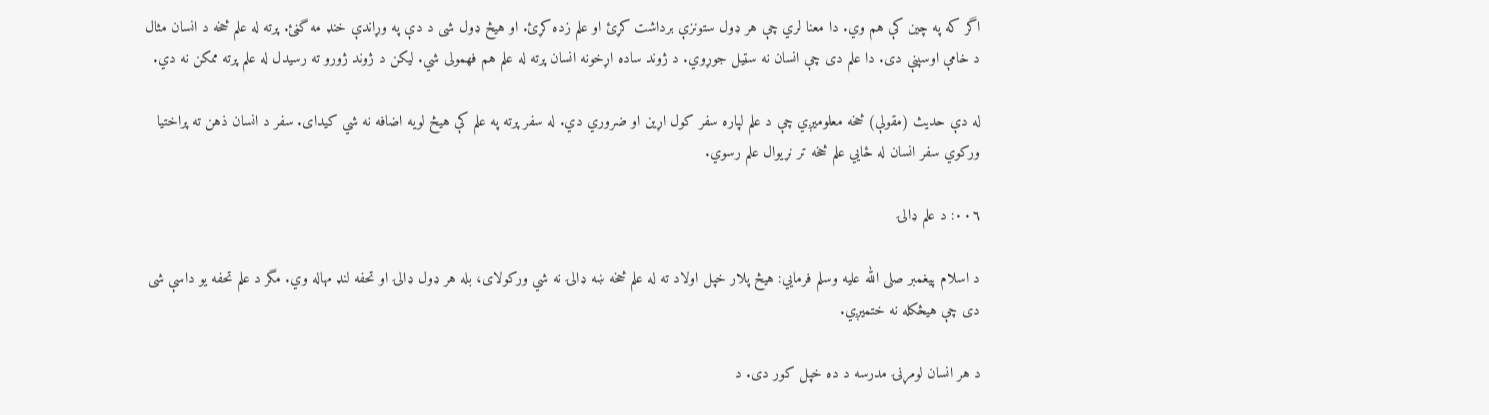اگر که په چين کې هم وي. دا معنا لري چې هر ډول ستونزې برداشت کړئ او علم زده کړئ. او هيڅ ډول شى د دې په وړاندې خنډ مه گڼئ. پرته له علم څخه د انسان مثال د خامې اوسپنې دى. دا علم دى چې انسان نه سټيل جوړوي. د ژوند ساده اړخونه انسان پرته له علم هم فهمولى شي. ليکن د ژوند ژورو ته رسيدل له علم پرته ممکن نه دي.

له دې حديث (مقولې) څخه معلوميږي چې د علم لپاره سفر کول اړين او ضروري دي. له سفر پرته په علم کې هيڅ لويه اضافه نه شي کيداى. سفر د انسان ذهن ته پراختيا ورکوي سفر انسان له ځايي علم څخه تر نړيوال علم رسوي.

٠٠٦: د علم ډالۍ

د اسلام پيغمبر صلى الله عليه وسلم فرمايي: هيڅ پلار خپل اولاد ته له علم څخه ښه ډالۍ نه شي ورکولاى، بله هر ډول ډالۍ او تحفه لنډ مهاله وي. مگر د علم تحفه يو داسې شى دى چې هيڅکله نه ختميږي.

د هر انسان لومړنۍ مدرسه د ده خپل کور دى. د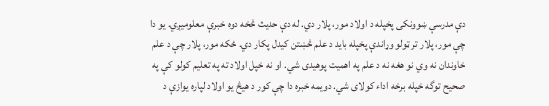دې مدرسې ښوونکى پخپله د اولاد مور، پلار دي. له دې حديث څخه دوه خبرې معلوميږي. يو دا چې مور، پلار تر ټولو وړاندې پخپله بايد د علم څښتن کيدل پکار دي. ځکه مور، پلار چې د علم خاوندان نه وي نو هغه نه د علم په اهميت پوهيدى شي. او نه خپل اولاد ته په تعليم کولو کې په صحيح توگه خپله برخه اداء کولاى شي. دويمه خبره دا چې کور د هيڅ يو اولاد لپاره يوازې د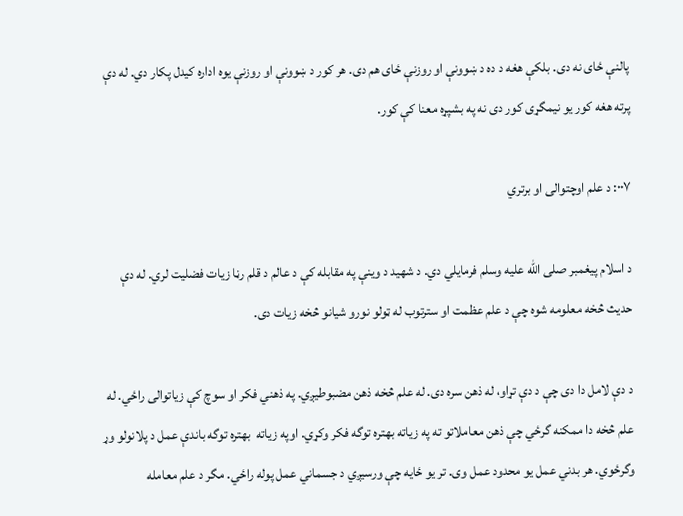پالنې ځاى نه دى. بلکې هغه د ده د ښوونې او روزنې ځاى هم دى. هر کور د ښوونې او روزنې يوه اداره کيدل پکار دي. له دې پرته هغه کور يو نيمگړى کور دى نه په بشپړه معنا کې کور.

٠٠٧: د علم اوچتوالى او برتري

د اسلام پيغمبر صلى الله عليه وسلم فرمايلي دي. د شهيد د وينې په مقابله کې د عالم د قلم رڼا زيات فضليت لري. له دې حديث څخه معلومه شوه چې د علم عظمت او سترتوب له ټولو نورو شيانو څخه زيات دى.

د دې لامل دا دى چې د دې تړاو، له ذهن سره دى. له علم څخه ذهن مضبوطيږي. په ذهني فکر او سوچ کې زياتوالى راځي. له علم څخه دا ممکنه گرځي چې ذهن معاملاتو ته په زياته بهتره توگه فکر وکړي. اوپه زياته  بهتره توگه باندې عمل د پلانولو وړ وگرځوي. هر بدني عمل يو محدود عمل وى. تر يو ځايه چې ورسيږي د جسماني عمل پوله راځي. مگر د علم معامله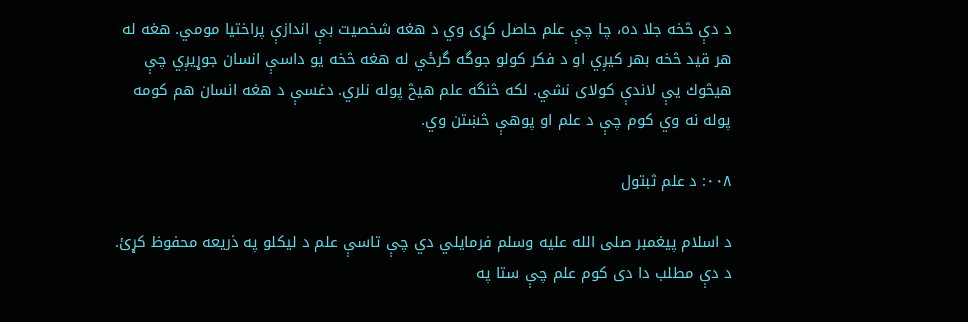د دې څخه جلا ده، چا چې علم حاصل کړى وي د هغه شخصيت بې اندازې پراختيا مومي. هغه له هر قيد څخه بهر کيږي او د فکر کولو جوگه گرځي له هغه څخه يو داسې انسان جوړيږي چې هيڅوك يې لاندې کولاى نشي. لکه څنگه علم هيڅ پوله نلري. دغسې د هغه انسان هم کومه پوله نه وي کوم چې د علم او پوهې څښتن وي.

٠٠٨: د علم ثبتول

د اسلام پيغمبر صلى الله عليه وسلم فرمايلي دي چې تاسې علم د ليکلو په ذريعه محفوظ کړئ. د دې مطلب دا دى کوم علم چې ستا په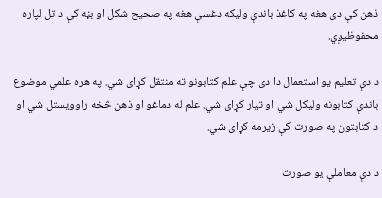ذهن کې دى هغه په کاغذ باندې وليکه دغسې هغه په صحيح شکل او بڼه کې د تل لپاره محفوظيږي.

د دې تعليم يو استعمال دا دى چې علم کتابونو ته منتقل کړاى شي. په هره علمي موضوع باندې کتابونه وليکل شي او تيار کړاى شي. علم له دماغو او ذهن څخه راوويستل شي او د کتابتون په صورت کې زيرمه کړاى شي.

د دې معاملې يو صورت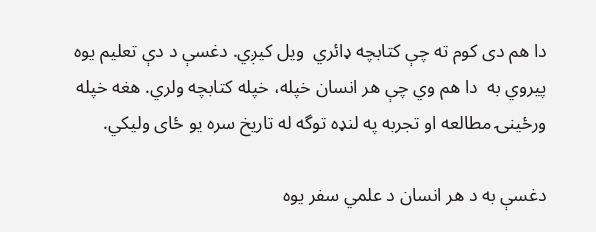دا هم دى کوم ته چې کتابچه ډائري  ويل کيږي. دغسې د دې تعليم يوه پيروي به  دا هم وي چې هر انسان خپله، خپله کتابچه ولري. هغه خپله ورځينۍ مطالعه او تجربه په لنډه توگه له تاريخ سره يو ځاى وليکي.

دغسې به د هر انسان د علمي سفر يوه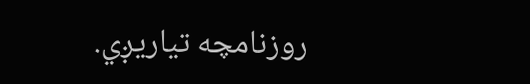روزنامچه تياريږي.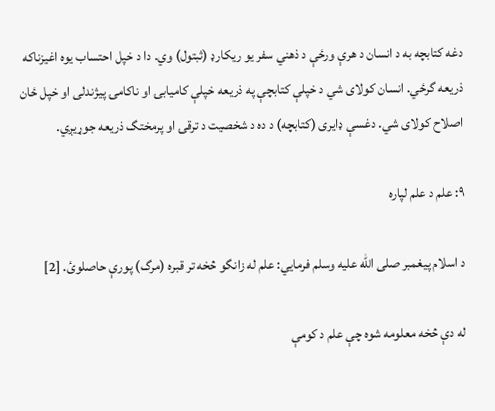دغه کتابچه به د انسان د هرې ورځې د ذهني سفر يو ريکارډ (ثبتول) وي. دا د خپل احتساب يوه اغيزناکه ذريعه گرځي. انسان کولاى شي د خپلې کتابچې په ذريعه خپلې کاميابۍ او ناکامۍ پيژندلى او خپل ځان اصلاح کولاى شي. دغسې ډايرى (کتابچه) د ده د شخصيت د ترقۍ او پرمختگ ذريعه جوړيږي.

٩: علم د علم لپاره

د اسلام پيغمبر صلى الله عليه وسلم فرمايي: علم له زانگو څخه تر قبره (مرگ) پورې حاصلوئ. [2]

له دې څخه معلومه شوه چې علم د کومې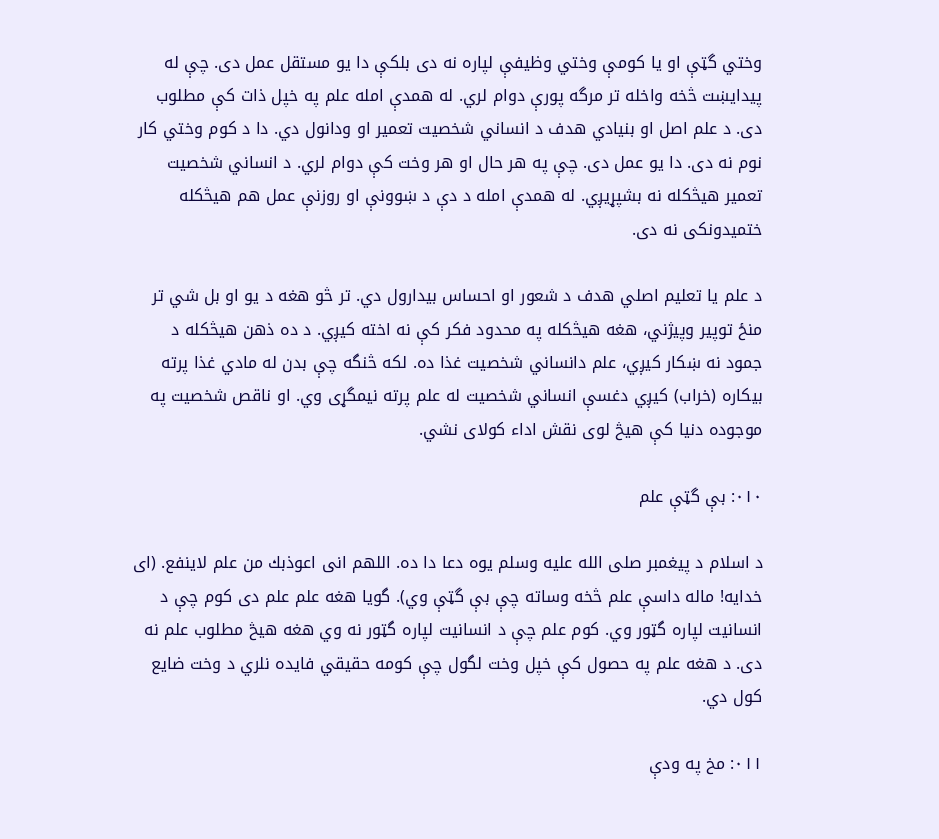وختي گټې او يا کومې وختي وظيفې لپاره نه دى بلکې دا يو مستقل عمل دى. چې له پيدايښت څخه واخله تر مرگه پورې دوام لري. له همدې امله علم په خپل ذات کې مطلوب دى. د علم اصل او بنيادي هدف د انساني شخصيت تعمير او ودانول دي. دا د کوم وختي کار نوم نه دى. دا يو عمل دى. چې په هر حال او هر وخت کې دوام لري. د انساني شخصيت تعمير هيڅکله نه بشپړيږي. له همدې امله د دې د ښوونې او روزنې عمل هم هيڅکله ختميدونکى نه دى.

د علم يا تعليم اصلي هدف د شعور او احساس بيدارول دي. تر څو هغه د يو او بل شي تر منځ توپير وپيژني، هغه هيڅکله په محدود فکر کې نه اخته کيږي. د ده ذهن هيڅکله د جمود نه ښکار کيږي، علم دانساني شخصيت غذا ده. لکه څنگه چې بدن له مادي غذا پرته بيکاره (خراب) کيږي دغسې انساني شخصيت له علم پرته نيمگړى وي. او ناقص شخصيت په موجوده دنيا کې هيڅ لوى نقش اداء کولاى نشي.

٠١٠: بې گټې علم

د اسلام د پيغمبر صلى الله عليه وسلم يوه دعا دا ده. اللهم انى اعوذبك من علم لاينفع. (اى خدايه! ماله داسې علم څخه وساته چې بې گټې وي). گويا هغه علم علم دى کوم چې د انسانيت لپاره گټور وي. کوم علم چې د انسانيت لپاره گټور نه وي هغه هيڅ مطلوب علم نه دى. د هغه علم په حصول کې خپل وخت لگول چې کومه حقيقي فايده نلري د وخت ضايع کول دي.

٠١١: مخ په ودې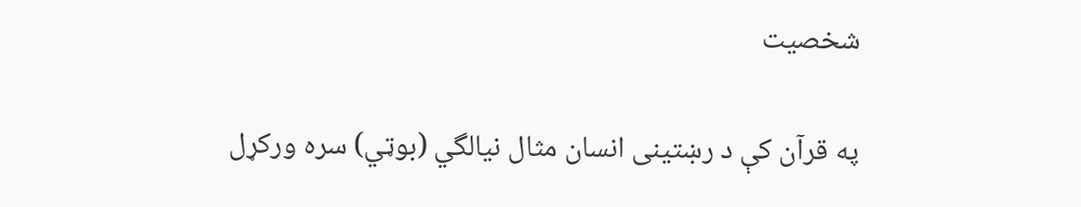شخصيت

په قرآن کې د رښتينى انسان مثال نيالگي (بوټي) سره ورکړل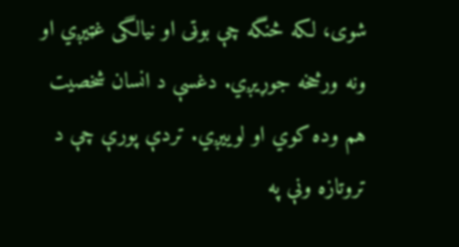شوى، لکه څنگه چې بوټى او نيالگى غټيږي او ونه ورڅخه جوړيږي. دغسې د انسان شخصيت هم وده کوي او لوييږي. تردې پورې چې د تروتازه ونې په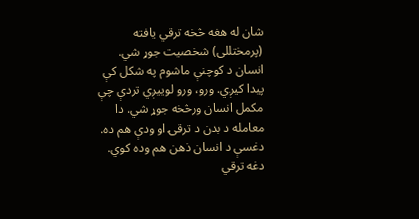شان له هغه څخه ترقي يافته (پرمختللى) شخصيت جوړ شي. انسان د کوچنې ماشوم په شکل کې پيدا کيږي. ورو، ورو لوييږي تردې چې مکمل انسان ورڅخه جوړ شي. دا معامله د بدن د ترقۍ او ودې هم ده. دغسې د انسان ذهن هم وده کوي. دغه ترقي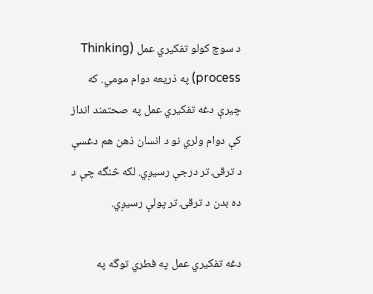د سوچ کولو تفکيري عمل (Thinking process) په ذريعه دوام مومي. که چيرې دغه تفکيري عمل په صحتمند انداز کې دوام ولري نو د انسان ذهن هم دغسې د ترقۍ تر درجې رسيږي. لکه څنگه چې د ده بدن د ترقۍ تر پولې رسيږي.

دغه تفکيري عمل په فطري توگه په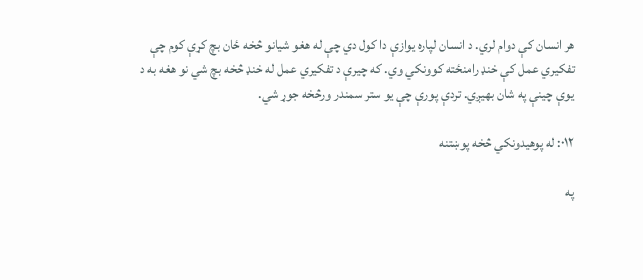هر انسان کې دوام لري. د انسان لپاره يوازې دا کول دي چې له هغو شيانو څخه ځان بچ کړې کوم چې تفکيري عمل کې خنډ رامنځته کوونکي وي. که چيرې د تفکيري عمل له خنډ څخه بچ شي نو هغه به د يوې چينې په شان بهيږي. تردې پورې چې يو ستر سمندر ورڅخه جوړ شي.

٠١٢: له پوهيدونکي څخه پوښتنه

په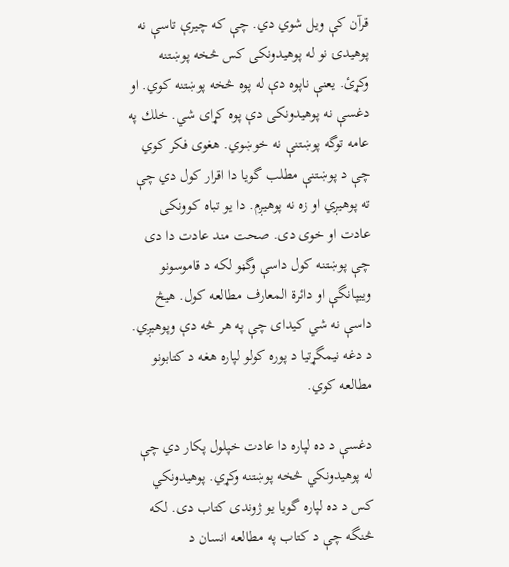قرآن کې ويل شوي دي. چې که چيرې تاسې نه پوهيدۍ نو له پوهيدونکى کس څخه پوښتنه وکړئ. يعنې ناپوه دې له پوه څخه پوښتنه کوي. او دغسې نه پوهيدونکى دې پوه کړاى شي. خلك په عامه توگه پوښتنې نه خوښوي. هغوى فکر کوي چې د پوښتنې مطلب گويا دا اقرار کول دي چې ته پوهيږي او زه نه پوهيږم. دا يو تباه کوونکى عادت او خوى دى. صحت مند عادت دا دى چې پوښتنه کول داسې وگڼو لکه د قاموسونو وييپانگې او دائرة المعارف مطالعه کول. هيڅ داسې نه شي کيداى چې په هر څه دې وپوهيږي. د دغه نيمگړتيا د پوره کولو لپاره هغه د کتابونو مطالعه کوي.

دغسې د ده لپاره دا عادت خپلول پکار دي چې له پوهيدونکي څخه پوښتنه وکړي. پوهيدونکي کس د ده لپاره گويا يو ژوندى کتاب دى. لکه څنگه چې د کتاب په مطالعه انسان د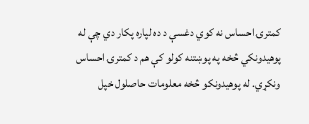کمترۍ احساس نه کوي دغسې د ده لپاره پکار دي چې له پوهيدونکي څخه په پوښتنه کولو کې هم د کمترۍ احساس ونکړي. له پوهيدونکو څخه معلومات حاصلول خپل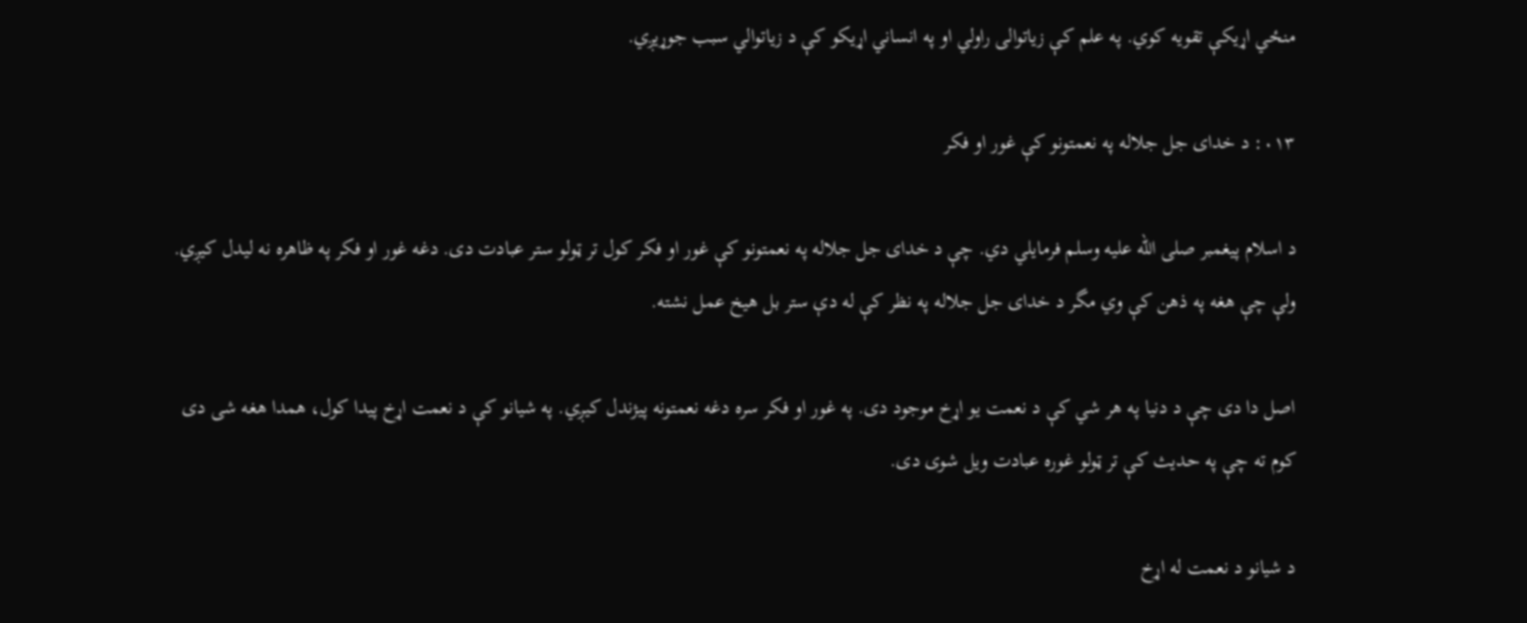منځي اړيکې تقويه کوي. په علم کې زياتوالى راولي او په انساني اړيکو کې د زياتوالي سبب جوړيږي.

٠١٣: د خداى جل جلاله په نعمتونو کې غور او فکر

د اسلام پيغمبر صلى الله عليه وسلم فرمايلي دي. چې د خداى جل جلاله په نعمتونو کې غور او فکر کول تر ټولو ستر عبادت دى. دغه غور او فکر په ظاهره نه ليدل کيږي. ولې چې هغه په ذهن کې وي مگر د خداى جل جلاله په نظر کې له دې ستر بل هيخ عمل نشته.

اصل دا دى چې د دنيا په هر شي کې د نعمت يو اړخ موجود دى. په غور او فکر سره دغه نعمتونه پيژندل کيږي. په شيانو کې د نعمت اړخ پيدا کول، همدا هغه شى دى کوم ته چې په حديث کې تر ټولو غوره عبادت ويل شوى دى.

د شيانو د نعمت له اړخ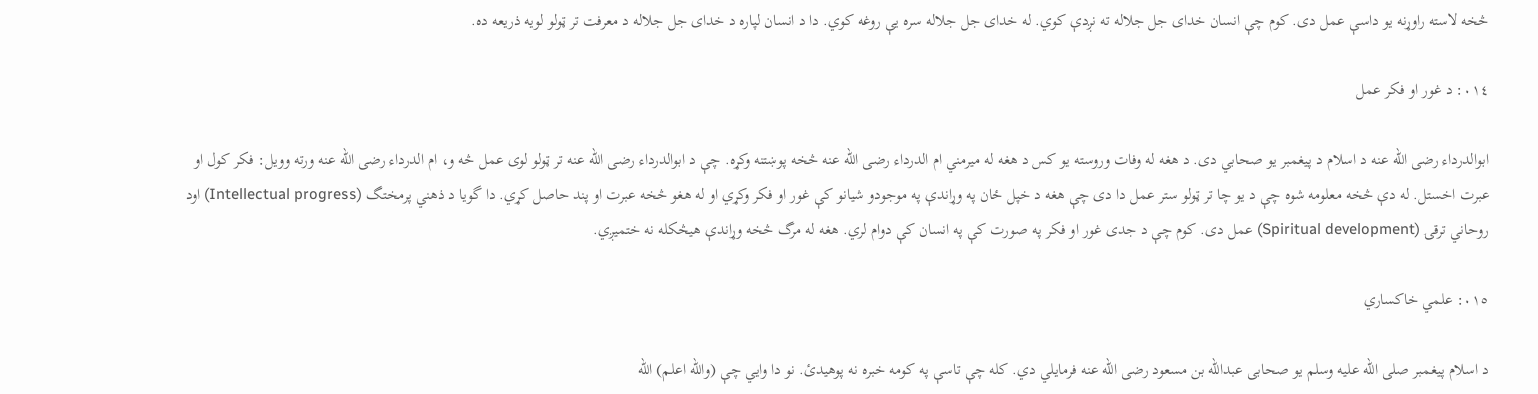څخه لاسته راوړنه يو داسې عمل دى. کوم چې انسان خداى جل جلاله ته نږدې کوي. له خداى جل جلاله سره يې روغه کوي. دا د انسان لپاره د خداى جل جلاله د معرفت تر ټولو لويه ذريعه ده.

٠١٤: د غور او فکر عمل

ابوالدرداء رضى الله عنه د اسلام د پيغمبر يو صحابي دى. د هغه له وفات وروسته يو کس د هغه له ميرمني ام الدرداء رضى الله عنه څخه پوښتنه وکړه. چې د ابوالدرداء رضى الله عنه تر ټولو لوى عمل څه و، ام الدرداء رضى الله عنه ورته وويل: فکر کول او عبرت اخستل. له دې څخه معلومه شوه چې د يو چا تر ټولو ستر عمل دا دى چې هغه د خپل ځان په وړاندې په موجودو شيانو کې غور او فکر وکړي او له هغو څخه عبرت او پند حاصل کړي. دا گويا د ذهني پرمختگ (Intellectual progress) اود روحاني ترقۍ (Spiritual development) عمل دى. کوم چې د جدى غور او فکر په صورت کې په انسان کې دوام لري. هغه له مرگ څخه وړاندې هيڅکله نه ختميږي.

٠١٥: علمي خاکساري

د اسلام پيغمبر صلى الله عليه وسلم يو صحابى عبدالله بن مسعود رضى الله عنه فرمايلي دي. کله چې تاسې په کومه خبره نه پوهيدئ. نو دا وايي چې (والله اعلم) الله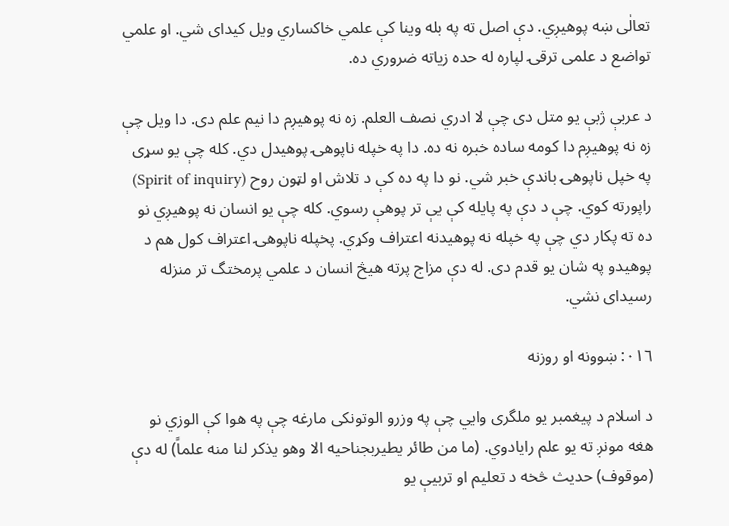تعالٰى ښه پوهيږي. دې اصل ته په بله وينا کې علمي خاکساري ويل کيداى شي. او علمي تواضع د علمى ترقۍ لپاره له حده زياته ضروري ده.

د عربې ژبې يو متل دى چې لا ادري نصف العلم. زه نه پوهيږم دا نيم علم دى. دا ويل چې زه نه پوهيږم دا کومه ساده خبره نه ده. دا په خپله ناپوهۍ پوهيدل دي. کله چې يو سړى په خپل ناپوهۍ باندې خبر شي. نو دا په ده کې د تلاش او لټون روح (Spirit of inquiry) راپورته کوي. چې د دې په پايله کې يې تر پوهې رسوي. کله چې يو انسان نه پوهيږي نو ده ته پکار دي چې په خپله نه پوهيدنه اعتراف وکړي. پخپله ناپوهۍ اعتراف کول هم د پوهيدو په شان يو قدم دى. له دې مزاج پرته هيڅ انسان د علمي پرمختگ تر منزله رسيداى نشي.

٠١٦: ښوونه او روزنه

د اسلام د پيغمبر يو ملگرى وايي چې په وزرو الوتونکى مارغه چې په هوا کې الوزي نو هغه مونږ ته يو علم رايادوي. (ما من طائر يطيربجناحيه الا وهو يذکر لنا منه علماً) له دې (موقوف) حديث څخه د تعليم او تربيې يو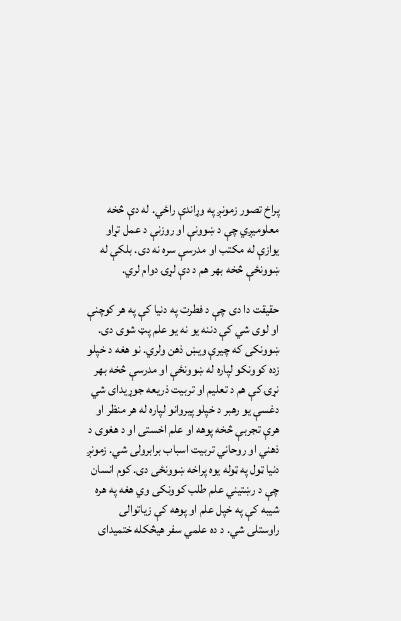پراخ تصور زمونږ په وړاندې راځي. له دې څخه معلوميږي چې د ښوونې او روزنې د عمل تړاو يوازې له مکتب او مدرسې سره نه دى. بلکې له ښوونځې څخه بهر هم د دې لړۍ دوام لري.

حقيقت دا دى چې د فطرت په دنيا کې په هر کوچنې او لوى شي کې دننه يو نه يو علم پټ شوى دى. ښوونکى که چيرې ويښ ذهن ولري. نو هغه د خپلو زده کوونکو لپاره له ښوونځې او مدرسې څخه بهر نړۍ کې هم د تعليم او تربيت ذريعه جوړيداى شي دغسې يو رهبر د خپلو پيروانو لپاره له هر منظر او هرې تجربې څخه پوهه او علم اخستى او د هغوى د ذهني او روحاني تربيت اسباب برابرولى شي. زمونږ دنيا ټول په ټوله يوه پراخه ښوونځى دى. کوم انسان چې د رښتيني علم طلب کوونکى وي هغه په هره شيبه کې په خپل علم او پوهه کې زياتوالى راوستلى شي. د ده علمي سفر هيڅکله ختميداى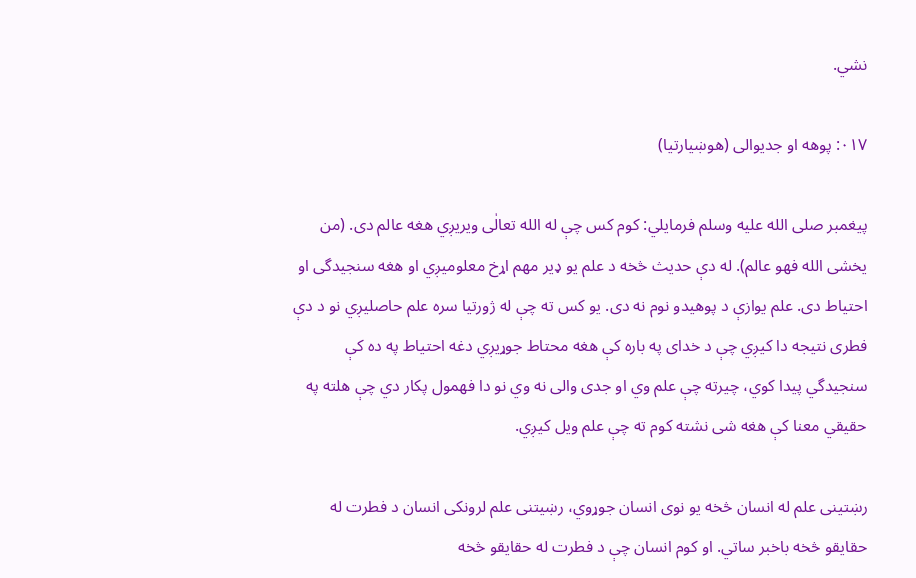نشي.

٠١٧: پوهه او جديوالى (هوښيارتيا)

پيغمبر صلى الله عليه وسلم فرمايلي: کوم کس چې له الله تعالٰى ويريږي هغه عالم دى. (من يخشى الله فهو عالم). له دې حديث څخه د علم يو ډير مهم اړخ معلوميږي او هغه سنجيدگى او احتياط دى. علم يوازې د پوهيدو نوم نه دى. يو کس ته چې له ژورتيا سره علم حاصليږي نو د دې فطرى نتيجه دا کيږي چې د خداى په باره کې هغه محتاط جوړيږي دغه احتياط په ده کې سنجيدگي پيدا کوي، چيرته چې علم وي او جدى والى نه وي نو دا فهمول پکار دي چې هلته په حقيقي معنا کې هغه شى نشته کوم ته چې علم ويل کيږي.

رښتينى علم له انسان څخه يو نوى انسان جوړوي، رښيتنى علم لرونکى انسان د فطرت له حقايقو څخه باخبر ساتي. او کوم انسان چې د فطرت له حقايقو څخه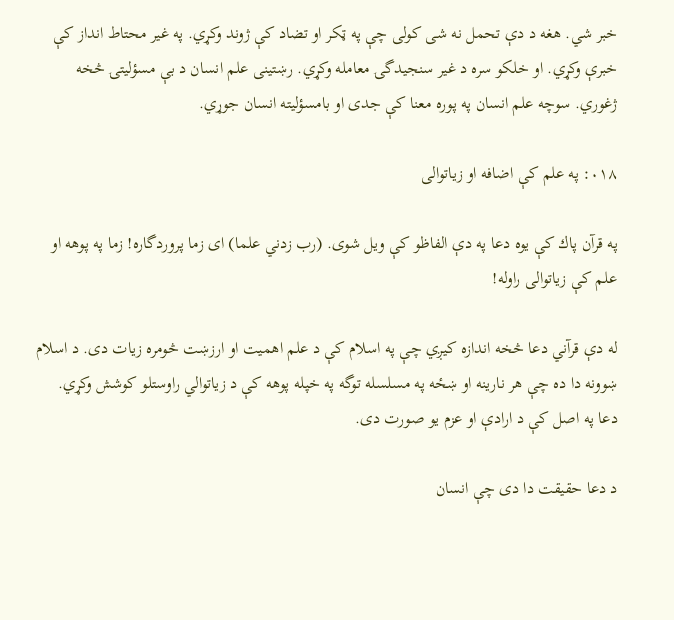خبر شي. هغه د دې تحمل نه شى کولى چې په ټکر او تضاد کې ژوند وکړي. په غير محتاط انداز کې خبرې وکړي. او خلکو سره د غير سنجيدگۍ معامله وکړي. رښتينى علم انسان د بې مسؤليتۍ څخه ژغوري. سوچه علم انسان په پوره معنا کې جدى او بامسؤليته انسان جوړي.

٠١٨: په علم کې اضافه او زياتوالى

په قرآن پاك کې يوه دعا په دې الفاظو کې ويل شوى. (رب زدني علما) اى زما پروردگاره! زما په پوهه او علم کې زياتوالى راوله!

له دې قرآني دعا څخه اندازه کيږي چې په اسلام کې د علم اهميت او ارزښت څومره زيات دى. د اسلام ښوونه دا ده چې هر نارينه او ښځه په مسلسله توگه په خپله پوهه کې د زياتوالي راوستلو کوشش وکړي. دعا په اصل کې د ارادې او عزم يو صورت دى.

د دعا حقيقت دا دى چې انسان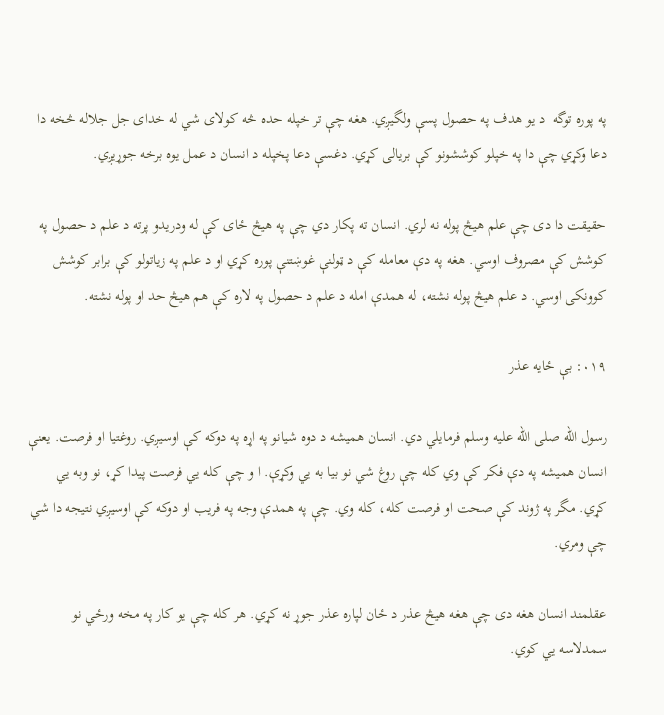په پوره توگه  د يو هدف په حصول پسې ولگيږي. هغه چې تر خپله حده څه کولاى شي له خداى جل جلاله څخه دا دعا وکړي چې دا په خپلو کوششونو کې بريالى کړي. دغسې دعا پخپله د انسان د عمل يوه برخه جوړيږي.

حقيقت دا دى چې علم هيڅ پوله نه لري. انسان ته پکار دي چې په هيڅ ځاى کې له ودريدو پرته د علم د حصول په کوشش کې مصروف اوسي. هغه په دې معامله کې د ټولنې غوښتنې پوره کړي او د علم په زياتولو کې برابر کوشش کوونکى اوسي. د علم هيڅ پوله نشته، له همدې امله د علم د حصول په لاره کې هم هيڅ حد او پوله نشته.

٠١٩: بې ځايه عذر

رسول الله صلى الله عليه وسلم فرمايلي دي. انسان هميشه د دوه شيانو په اړه په دوکه کې اوسيږي. روغتيا او فرصت. يعنې انسان هميشه په دې فکر کې وي کله چې روغ شي نو بيا به يي وکړې. ا و چې کله يي فرصت پيدا کړ، نو وبه يي کړي. مگر په ژوند کې صحت او فرصت کله، کله وي. چې په همدې وجه په فريب او دوکه کې اوسيږي نتيجه دا شي چې ومري.

عقلمند انسان هغه دى چې هغه هيڅ عذر د ځان لپاره عذر جوړ نه کړي. هر کله چې يو کار په مخه ورځي نو سمدلاسه يي کوي.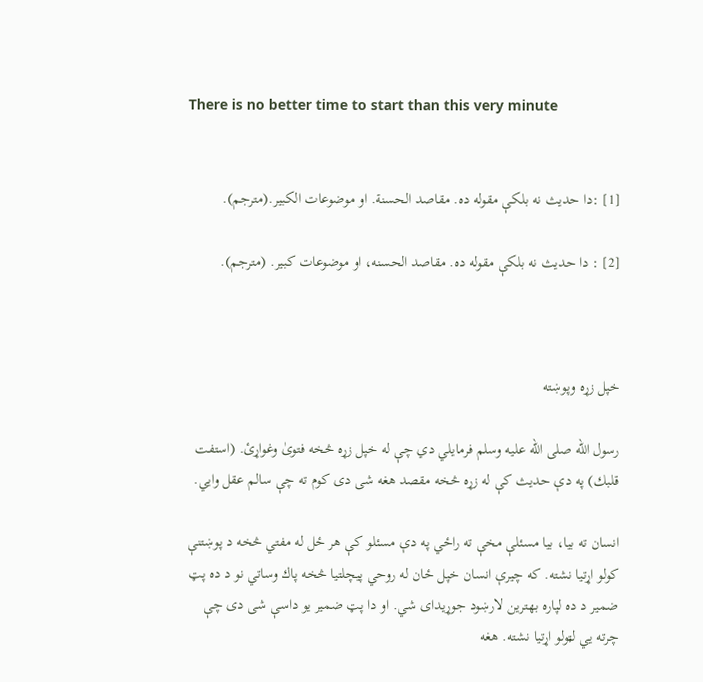There is no better time to start than this very minute


[1] :دا حديث نه بلکې مقوله ده. مقاصد الحسنة. او موضوعات الکبير.(مترجم).

[2] : دا حديث نه بلکې مقوله ده. مقاصد الحسنه، او موضوعات کبير. (مترجم).



خپل زړه وپوښته

رسول الله صلى الله عليه وسلم فرمايلي دي چې له خپل زړه څخه فتوىٰ وغواړئ. (استفت قلبك) په دې حديث کې له زړه څخه مقصد هغه شى دى کوم ته چې سالم عقل وايي.

انسان ته بيا، بيا مسئلې مخې ته راځي په دې مسئلو کې هر ځل له مفتي څخه د پوښتنې کولو اړتيا نشته. که چيرې انسان خپل ځان له روحي پيچلتيا څخه پاك وساتي نو د ده پټ ضمير د ده لپاره بهترين لارښود جوړيداى شي. او دا پټ ضمير يو داسې شى دى چې چرته يي لټولو اړتيا نشته. هغه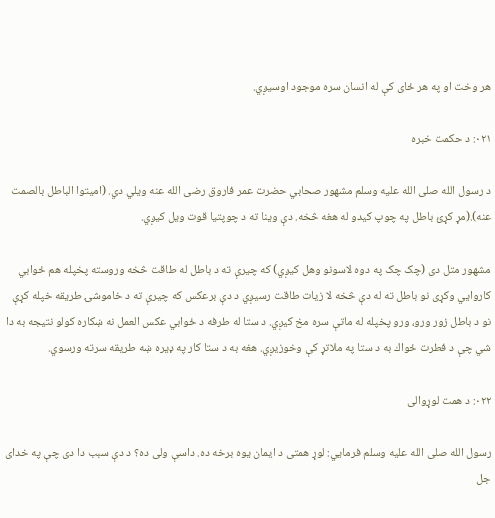هر وخت او په هر ځاى کې له انسان سره موجود اوسيږي.

٠٢١: د حکمت خبره

د رسول الله صلى الله عليه وسلم مشهور صحابي حضرت عمر فاروق رضى الله عنه ويلي دي. (اميتوا الباطل بالصمت عنه).(مړ کړئ باطل په چوپ کيدو له هغه څخه. دې وينا ته د چوپتيا قوت ويل کيږي.

مشهور متل دى (چک چک په دوه لاسونو وهل کيږي) که چيرې ته د باطل له طاقت څخه وروسته پخپله هم ځوابي کاروايي وکړى نو باطل ته له دې څخه لا زيات طاقت رسيږي د دې برعکس که چيرې ته د خاموشۍ طريقه خپله کړې نو د باطل زور ورو، ورو پخپله له ماتې سره مخ کيږي. د ستا له طرفه د ځوابي عکس العمل نه ښکاره کولو نتيجه به دا شي چې د فطرت ځواك به د ستا په ملاتړ کې وخوزيږي. هغه به د ستا کار په ډيره ښه طريقه سرته ورسوي.

٠٢٢: د همت لوړوالى

رسول الله صلى الله عليه وسلم فرمايي: لوړ همتى د ايمان يوه برخه ده. داسې ولى ده؟ د دې سبب دا دى چې په خداى جل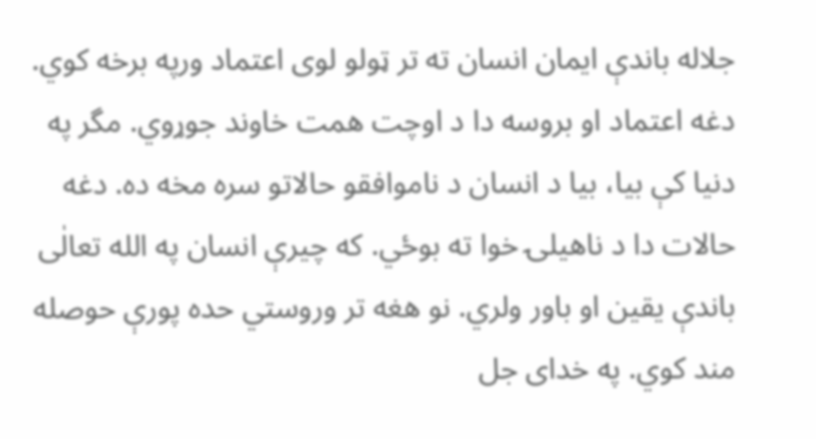جلاله باندې ايمان انسان ته تر ټولو لوى اعتماد ورپه برخه کوي. دغه اعتماد او بروسه دا د اوچت همت خاوند جوړوي. مگر په دنيا کې بيا، بيا د انسان د ناموافقو حالاتو سره مخه ده. دغه حالات دا د ناهيلۍ خوا ته بوځي. که چيرې انسان په الله تعالٰى باندې يقين او باور ولري. نو هغه تر وروستي حده پورې حوصله مند کوي. په خداى جل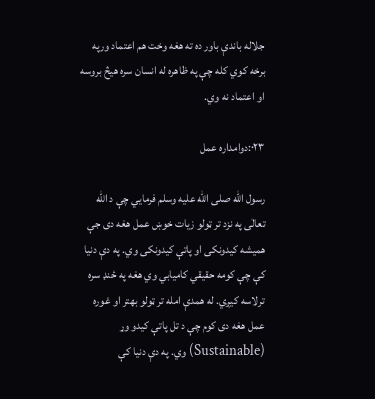جلاله باندې باور ده ته هغه وخت هم اعتماد ورپه برخه کوي کله چې په ظاهره له انسان سره هيڅ بروسه او اعتماد نه وي.

٠٢٣:دوامداره عمل

رسول الله صلى الله عليه وسلم فرمايي چې د الله تعالٰى په نزد تر ټولو زيات خوښ عمل هغه دى جې هميشه کيدونکى او پاتې کيدونکى وي. په دې دنيا کې چې کومه حقيقي کاميابي وي هغه په ځنډ سره ترلاسه کيږي. له همدې امله تر ټولو بهتر او غوره عمل هغه دى کوم چې د تل پاتې کيدو وړ (Sustainable) وي. په دې دنيا کې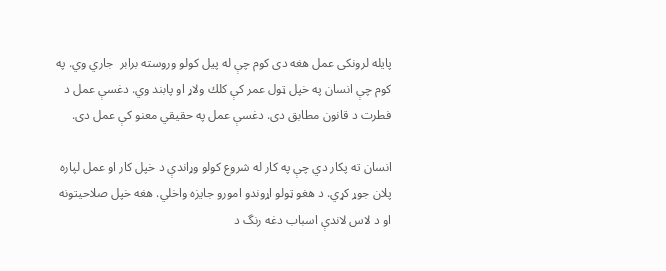پايله لرونکى عمل هغه دى کوم چې له پيل کولو وروسته برابر  جاري وي. په کوم چې انسان په خپل ټول عمر کې کلك ولاړ او پابند وي. دغسې عمل د فطرت د قانون مطابق دى. دغسې عمل په حقيقي معنو کې عمل دى.

انسان ته پکار دي چې په کار له شروع کولو وړاندې د خپل کار او عمل لپاره پلان جوړ کړي. د هغو ټولو اړوندو امورو جايزه واخلي. هغه خپل صلاحيتونه او د لاس لاندې اسباب دغه رنگ د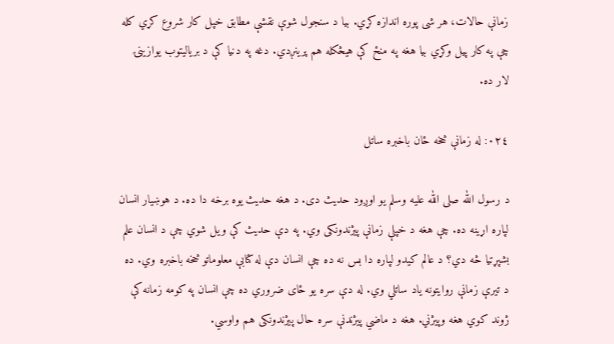زمانې حالات، هر شى پوره اندازه کړي. بيا د سنجول شوې نقشې مطابق خپل کار شروع کړي کله چې په کار پيل وکړي بيا هغه په منځ کې هيڅکله هم پرينږدي. دغه په دنيا کې د برياليتوب يوازينۍ لار ده.

٠٢٤: له زمانې څخه ځان باخبره ساتل

د رسول الله صلى الله عليه وسلم يو اوږود حديث دى. د هغه حديث يوه برخه دا ده. د هوښيار انسان لپاره اړينه ده. چې هغه د خپلې زمانې پيژندونکى وي. په دې حديث کې ويل شوي چې د انسان علم بشپړتيا څه دي؟ د عالم کيدو لپاره دا بس نه ده چې انسان دې له کتابې معلوماتو څخه باخبره وي. ده د تيرې زمانې روايتونه ياد ساتلي وي. له دې سره يو ځاى ضروري ده چې انسان په کومه زمانه کې ژوند کوي هغه وپيژني. هغه د ماضي پيژندنې سره حال پيژندونکى هم واوسي.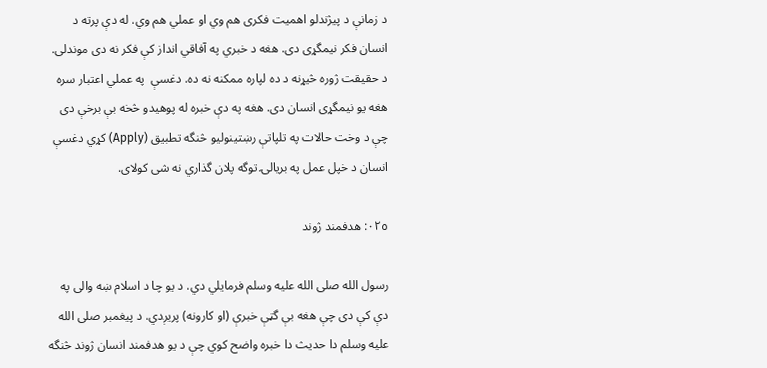د زمانې د پيژندلو اهميت فکرى هم وي او عملي هم وي. له دې پرته د انسان فکر نيمگړى دى. هغه د خبري په آفاقي انداز کې فکر نه دى موندلى. د حقيقت ژوره څيړنه د ده لپاره ممکنه نه ده. دغسې  په عملي اعتبار سره هغه يو نيمگړى انسان دى. هغه په دې خبره له پوهيدو څخه بې برخې دى چې د وخت حالات په تلپاتې رښتينوليو څنگه تطبيق (Apply) کړي دغسې انسان د خپل عمل په بريالۍ توگه پلان گذاري نه شى کولاى.

٠٢٥: هدفمند ژوند

رسول الله صلى الله عليه وسلم فرمايلي دي. د يو چا د اسلام ښه والى په دې کې دى چې هغه بې گټې خبرې (او کارونه) پريږدي. د پيغمبر صلى الله عليه وسلم دا حديث دا خبره واضح کوي چې د يو هدفمند انسان ژوند څنگه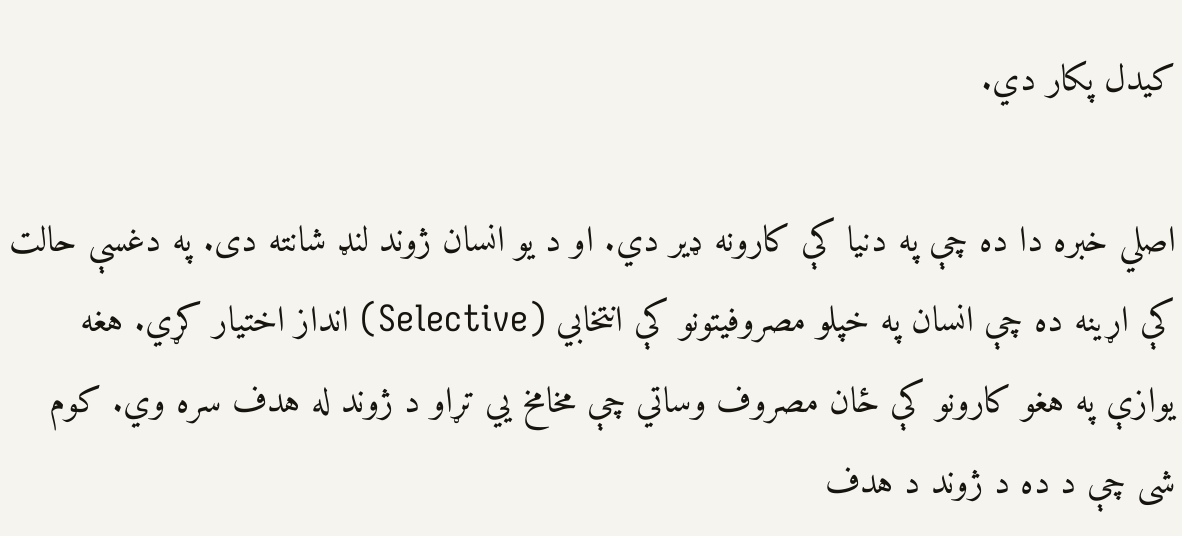کيدل پکار دي.

اصلي خبره دا ده چې په دنيا کې کارونه ډير دي. او د يو انسان ژوند لنډ شانته دى. په دغسې حالت کې اړينه ده چې انسان په خپلو مصروفيتونو کې انتخابي (Selective) انداز اختيار کړي. هغه يوازې په هغو کارونو کې ځان مصروف وساتي چې مخامخ يي تړاو د ژوند له هدف سره وي. کوم شى چې د ده د ژوند د هدف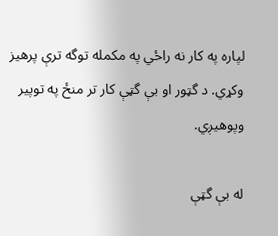لپاره په کار نه راځي په مکمله توگه ترې پرهيز وکړي. د گټور او بې گټې کار تر منځ په توپير وپوهيږي.

له بې گټې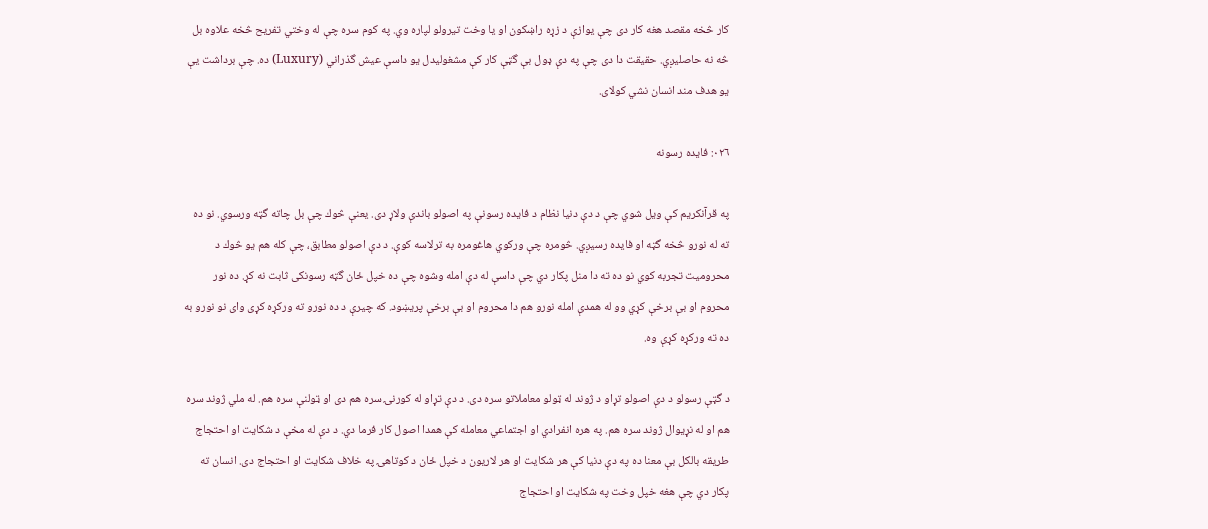کار څخه مقصد هغه کار دى چې يوازې د زړه راښکون او يا وخت تيرولو لپاره وي. په کوم سره چې له وختي تفريح څخه علاوه بل څه نه حاصليږي. حقيقت دا دى چې په دې ډول بې گټې کار کې مشغوليدل يو داسې عيش گذراني (Luxury) ده. چې برداشت يې يو هدف مند انسان نشي کولاى.

٠٢٦: فايده رسونه

په قرآنکريم کې ويل شوي چې د دې دنيا نظام د فايده رسونې په اصولو باندې ولاړ دى. يعنې څوك چې بل چاته گټه ورسوي. نو ده ته له نورو څخه گټه او فايده رسيږي. څومره چې ورکوي هاغومره به ترلاسه کوې. د دې اصولو مطابق، چې کله هم يو څوك د محروميت تجربه کوي نو ده ته دا منل پکار دي چې داسې له دې امله وشوه چې ده خپل ځان گټه رسونکى ثابت نه کړ. ده نور محروم او بې برخې کړي وو له همدې امله نورو هم دا محروم او بې برخې پريښود. که چيرې د ده نورو ته ورکړه کړى واى نو نورو به ده ته ورکړه کړې وه.

د گټې رسولو د دې اصولو تړاو د ژوند له ټولو معاملاتو سره دى. د دې تړاو له کورنۍ سره هم دى او ټولنې سره هم. له ملي ژوند سره هم او له نړيوال ژوند سره هم. په هره انفرادي او اجتماعي معامله کې همدا اصول کار فرما دي. د دې له مخې د شکايت او احتجاج طريقه بالکل بې معنا ده په دې دنيا کې هر شکايت او هر لاريون د خپل ځان د کوتاهۍ په خلاف شکايت او احتجاج دى. انسان ته پکار دي چې هغه خپل وخت په شکايت او احتجاج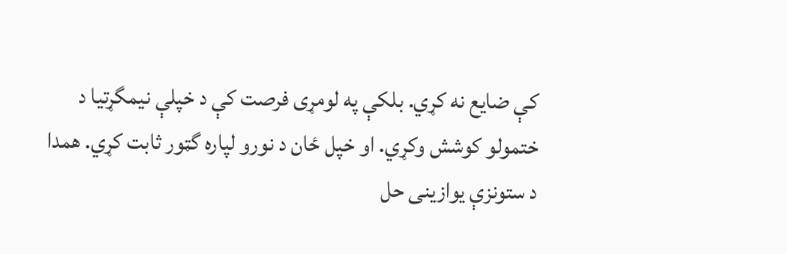کې ضايع نه کړي. بلکې په لومړى فرصت کې د خپلې نيمگړتيا د ختمولو کوشش وکړي. او خپل ځان د نورو لپاره گټور ثابت کړي. همدا د ستونزې يوازينى حل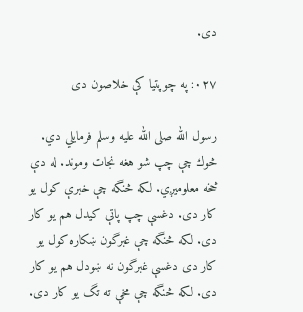دى.

٠٢٧: په چوپتيا کې خلاصون دى

رسول الله صلى الله عليه وسلم فرمايلي دي. څوك چې چپ شو هغه نجات وموند. له دې څخه معلوميږي. لکه څنگه چې خبرې کول يو کار دى. دغسې چپ پاتې کيدل هم يو کار دى. لکه څنگه چې غبرگون ښکاره کول يو کار دى دغسې غبرگون نه ښودل هم يو کار دى. لکه څنگه چې مخې ته تگ يو کار دى.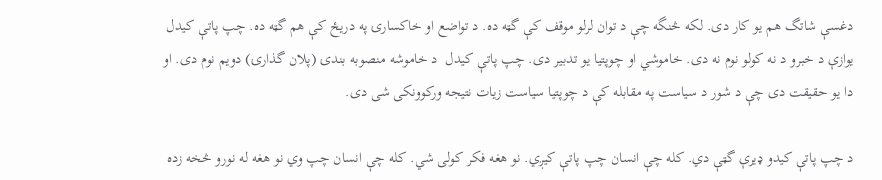دغسې شاتگ هم يو کار دى. لکه څنگه چې د توان لرلو موقف کې گټه ده. د تواضع او خاکسارۍ په دريځ کې هم گټه ده. چپ پاتې کيدل يوازې د خبرو د نه کولو نوم نه دى. خاموشي او چوپتيا يو تدبير دى. چپ پاتې کيدل  د خاموشه منصوبه بندۍ (پلان گذارۍ) دويم نوم دى. او دا يو حقيقت دى چې د شور د سياست په مقابله کې د چوپتيا سياست زيات نتيجه ورکوونکى شى دى.

د چپ پاتې کيدو ډيرې گټې دي. کله چې انسان چپ پاتې کيږي. نو هغه فکر کولى شي. کله چې انسان چپ وي نو هغه له نورو څخه زده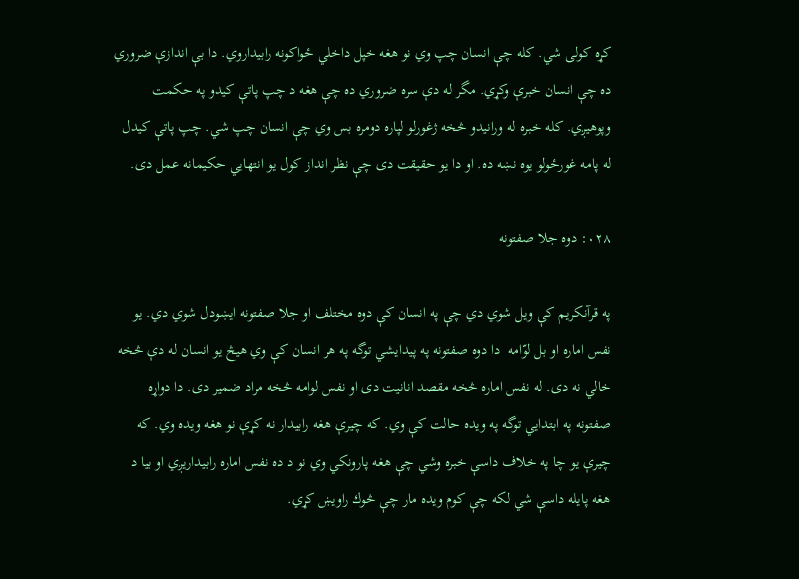کړه کولى شي. کله چې انسان چپ وي نو هغه خپل داخلي ځواکونه رابيداروي. دا بې اندازې ضروري ده چې انسان خبرې وکړي. مگر له دې سره ضروري ده چې هغه د چپ پاتې کيدو په حکمت وپوهيږي. کله خبره له ورانيدو څخه ژغورلو لپاره دومره بس وي چې انسان چپ شي. چپ پاتې کيدل له پامه غورځولو يوه نښه ده. او دا يو حقيقت دى چې نظر انداز کول يو انتهايي حکيمانه عمل دى.

٠٢٨: دوه جلا صفتونه

په قرآنکريم کې ويل شوي دي چې په انسان کې دوه مختلف او جلا صفتونه ايښودل شوي دي. يو نفس اماره او بل لوّامه  دا دوه صفتونه په پيدايشي توگه په هر انسان کې وي هيڅ يو انسان له دې څخه خالي نه دى. له نفس اماره څخه مقصد انانيت دى او نفس لوامه څخه مراد ضمير دى. دا دواړه صفتونه په ابتدايي توگه په ويده حالت کې وي. که چيرې هغه رابيدار نه کړې نو هغه ويده وي. که چيرې يو چا په خلاف داسې خبره وشي چې هغه پارونکي وي نو د ده نفس اماره رابيداريږي او بيا د هغه پايله داسې شي لکه چې کوم ويده مار چې څوك راويښ کړي.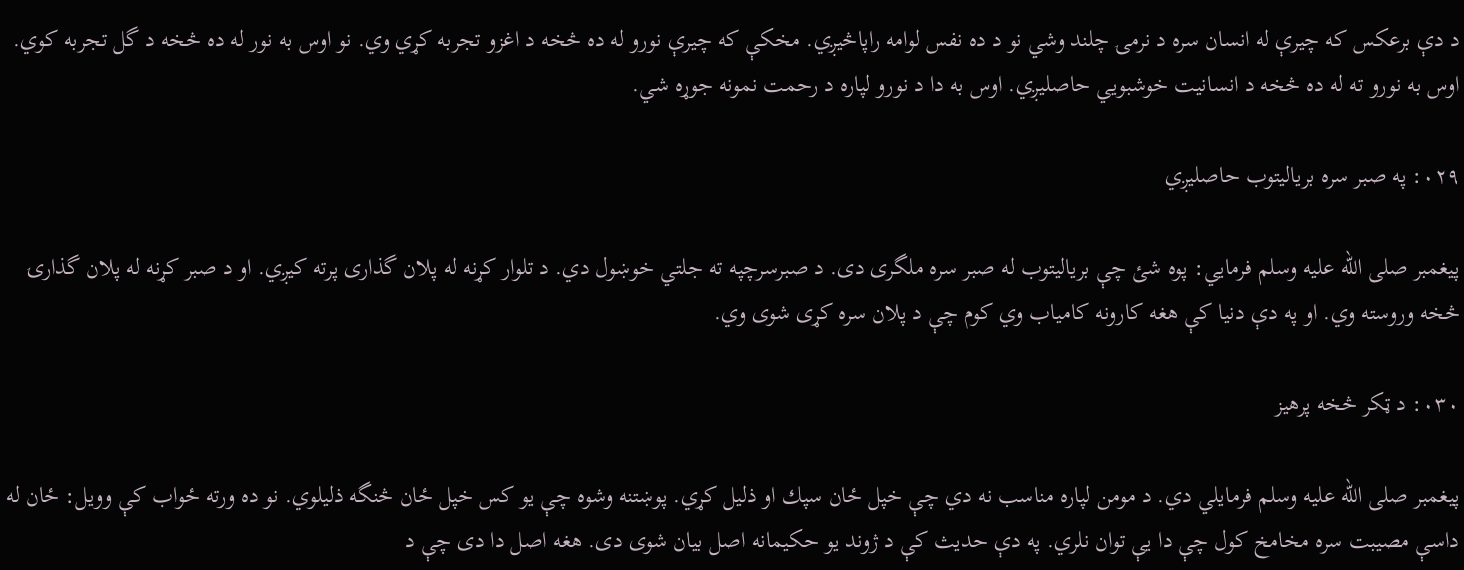د دې برعکس که چيرې له انسان سره د نرمۍ چلند وشي نو د ده نفس لوامه راپاڅيږي. مخکې که چيرې نورو له ده څخه د اغزو تجربه کړي وي. نو اوس به نور له ده څخه د گل تجربه کوي. اوس به نورو ته له ده څخه د انسانيت خوشبويي حاصليږي. اوس به دا د نورو لپاره د رحمت نمونه جوړه شي.

٠٢٩: په صبر سره برياليتوب حاصليږي

پيغمبر صلى الله عليه وسلم فرمايي: پوه شئ چې برياليتوب له صبر سره ملگرى دى. د صبرسرچپه ته جلتي خوښول دي. د تلوار کړنه له پلان گذارى پرته کيږي. او د صبر کړنه له پلان گذارۍ څخه وروسته وي. او په دې دنيا کې هغه کارونه کامياب وي کوم چې د پلان سره کړى شوى وي.

٠٣٠: د ټکر څخه پرهيز

پيغمبر صلى الله عليه وسلم فرمايلي دي. د مومن لپاره مناسب نه دي چې خپل ځان سپك او ذليل کړي. پوښتنه وشوه چې يو کس خپل ځان څنگه ذليلوي. نو ده ورته ځواب کې وويل: ځان له داسې مصيبت سره مخامخ کول چې دا يې توان نلري. په دې حديث کې د ژوند يو حکيمانه اصل بيان شوى دى. هغه اصل دا دى چې د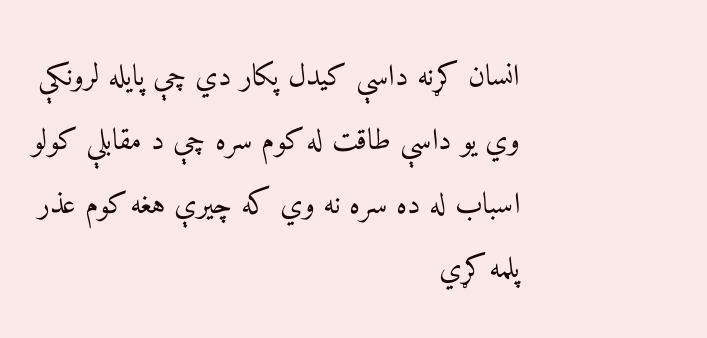انسان کړنه داسې کيدل پکار دي چې پايله لرونکې وي يو داسې طاقت له کوم سره چې د مقابلې کولو اسباب له ده سره نه وي که چيرې هغه کوم عذر پلمه کړي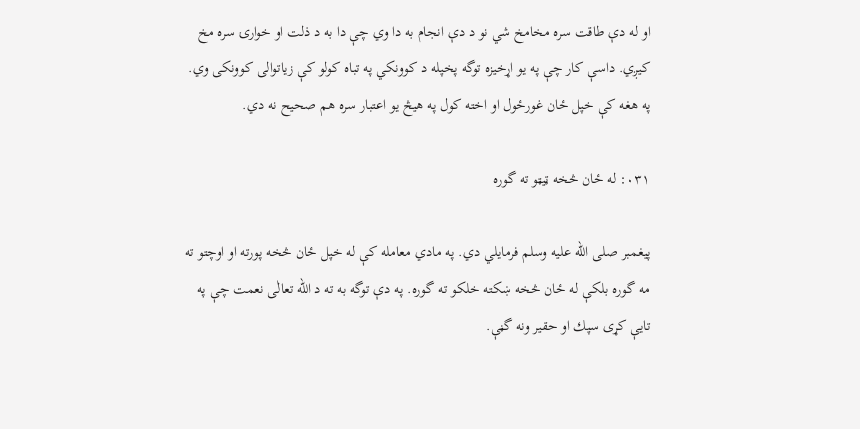او له دې طاقت سره مخامخ شي نو د دې انجام به دا وي چې دا به د ذلت او خوارۍ سره مخ کيږي. داسې کار چې په يو اړخيزه توگه پخپله د کوونکي په تباه کولو کې زياتوالى کوونکى وي. په هغه کې خپل ځان غورځول او اخته کول په هيڅ يو اعتبار سره هم صحيح نه دي.

٠٣١: له ځان څخه ټيټو ته گوره

پيغمبر صلى الله عليه وسلم فرمايلي دي. په مادي معامله کې له خپل ځان څخه پورته او اوچتو ته مه گوره بلکې له ځان څخه ښکته خلکو ته گوره. په دې توگه به ته د الله تعالٰى نعمت چې په تايې کړى سپك او حقير ونه گڼې.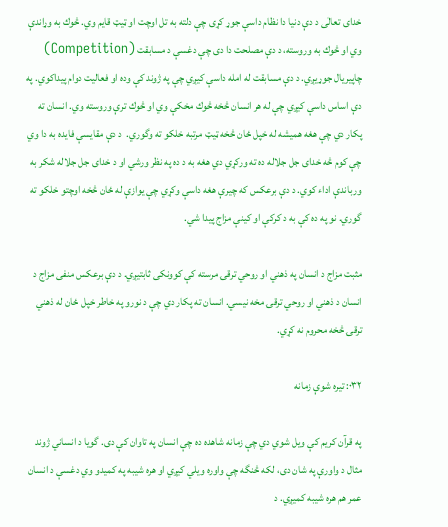خداى تعالٰى د دې دنيا دا نظام داسې جوړ کړى چې دلته به تل اوچت او ټيټ قايم وي. څوك به وړاندې وي او څوك به وروسته، د دې مصلحت دا دى چې دغسې د مسابقت (Competition) چاپيريال جوړيږي. د دې مسابقت له امله داسې کيږي چې په ژوند کې وده او فعاليت دوام پيداکوي. په دې اساس داسې کيږي چې له هر انسان څخه څوك مخکې وي او څوك ترې وروسته وي. انسان ته پکار دي چې هغه هميشه له خپل ځان څخه ټيټ مرتبه خلکو ته وگوري.  د دې مقايسې فايده به دا وي چې کوم څه خداى جل جلاله ده ته ورکړي دي هغه به د ده په نظر ورشي او د خداى جل جلاله شکر به ورباندې اداء کوي. د دې برعکس که چيرې هغه داسې وکړي چې يوازې له ځان څخه اوچتو خلکو ته گوري. نو په ده کې به د کرکې او کينې مزاج پيدا شي.

مثبت مزاج د انسان په ذهني او روحي ترقۍ مرسته کې کوونکى ثابتيږي. د دې برعکس منفى مزاج د انسان د ذهني او روحي ترقۍ مخه نيسي. انسان ته پکار دي چې د نورو په خاطر خپل ځان له ذهني ترقۍ څخه محروم نه کړي.

٠٣٢: تيره شوې زمانه

په قرآن کريم کې ويل شوي دي چې زمانه شاهده ده چې انسان په تاوان کې دى. گويا د انساني ژوند مثال د واورې په شان دى، لکه څنگه چې واوره ويلي کيږي او هره شيبه په کميدو وي دغسې د انسان عمر هم هره شيبه کميږي. د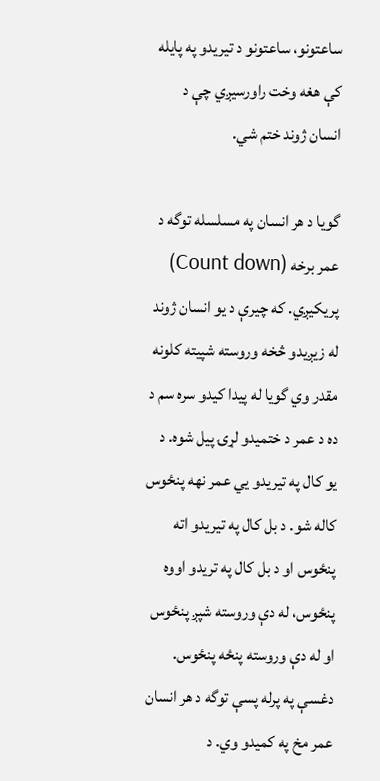ساعتونو، ساعتونو د تيريدو په پايله کې هغه وخت راورسيږي چې د انسان ژوند ختم شي.

گويا د هر انسان په مسلسله توگه د عمر برخه (Count down) پريکيږي. که چيرې د يو انسان ژوند له زيږيدو څخه وروسته شپيته کلونه مقدر وي گويا له پيدا کيدو سره سم د ده د عمر د ختميدو لړۍ پيل شوه. د يو کال په تيريدو يي عمر نهه پنځوس کاله شو. د بل کال په تيريدو اته پنځوس او د بل کال په تريدو اووه پنځوس، له دې وروسته شپږ پنځوس او له دې وروسته پنځه پنځوس. دغسې په پرله پسې توگه د هر انسان عمر مخ په کميدو وي. د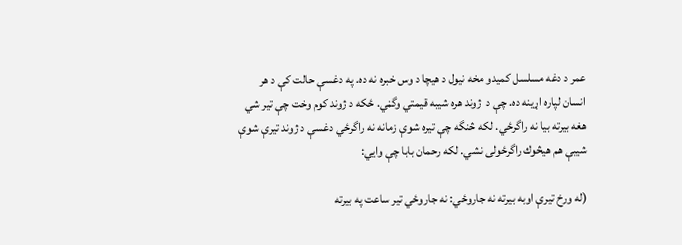عمر د دغه مسلسل کميدو مخه نيول د هيچا د وس خبره نه ده. په دغسې حالت کې د هر انسان لپاره اړينه ده. چې د  ژوند هره شيبه قيمتي وگڼي. ځکه د ژوند کوم وخت چې تير شي هغه بيرته بيا نه راگرځي. لکه څنگه چې تيره شوې زمانه نه راگرځي دغسې د ژوند تيرې شوې شيبې هم هيڅوك راگرځولى نشي. لکه رحمان بابا چې وايي:

(له ورخ تيرې اوبه بيرته نه جاروځي: نه جاروځي تير ساعت په بيرته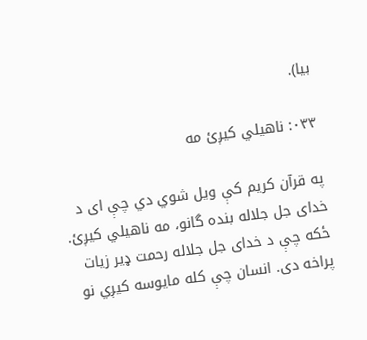بيا).

٠٣٣: ناهيلي کيږئ مه

په قرآن کريم کې ويل شوي دي چې اى د خداى جل جلاله بنده گانو، مه ناهيلي کيږئ. ځکه چې د خداى جل جلاله رحمت ډير زيات پراخه دى. انسان چې کله مايوسه کيږي نو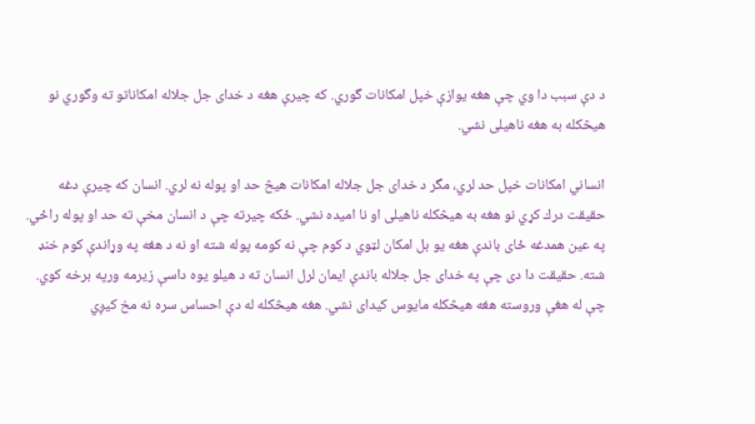د دې سبب دا وي چې هغه يوازې خپل امکانات گوري. که چيرې هغه د خداى جل جلاله امکاناتو ته وگوري نو هيڅکله به هغه ناهيلى نشي.

انساني امکانات خپل حد لري، مگر د خداى جل جلاله امکانات هيڅ حد او پوله نه لري. انسان که چيرې دغه حقيقت درك کړي نو هغه به هيڅکله ناهيلى او نا اميده نشي. ځکه چيرته چې د انسان مخې ته حد او پوله راځي. په عين همدغه ځاى باندې هغه يو بل امکان لټوي د کوم چې نه کومه پوله شته او نه د هغه په وړاندې کوم خنډ شته. حقيقت دا دى چې په خداى جل جلاله باندې ايمان لرل انسان ته د هيلو يوه داسې زيرمه ورپه برخه کوي. چې له هغې وروسته هغه هيڅکله مايوس کيداى نشي. هغه هيڅکله له دې احساس سره نه مخ کيږي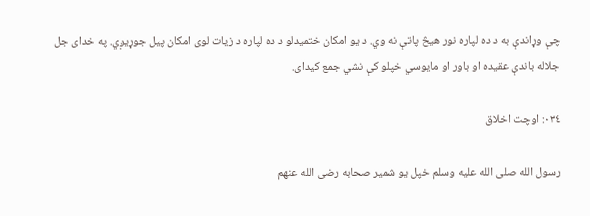چې وړاندې به د ده لپاره نور هيڅ پاتې نه وي. د يو امکان ختميدلو د ده لپاره د زيات لوى امکان پيل جوړيږي. په خداى جل جلاله باندې عقيده او باور او مايوسي خپلو کې نشي جمع کيداى.

٠٣٤: اوچت اخلاق

رسول الله صلى الله عليه وسلم خپل يو شمير صحابه رضى الله عنهم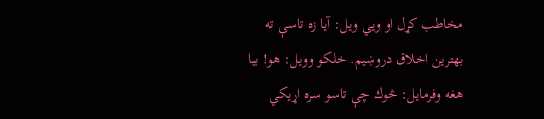مخاطب کړل او ويي ويل: آيا زه تاسې ته بهترين اخلاق دروښيم. خلکو وويل: هو! بيا هغه وفرمايل: څوك چې تاسو سره اړيکي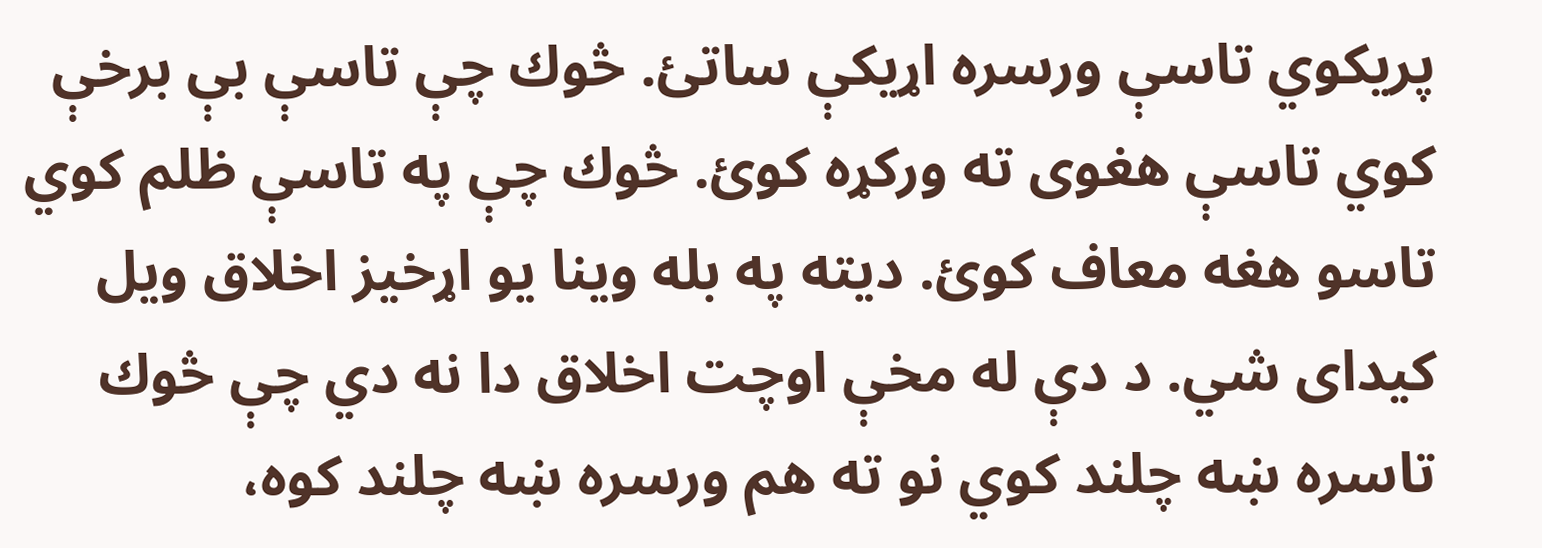پريکوي تاسې ورسره اړيکې ساتئ. څوك چې تاسې بې برخې کوي تاسې هغوى ته ورکړه کوئ. څوك چې په تاسې ظلم کوي تاسو هغه معاف کوئ. ديته په بله وينا يو اړخيز اخلاق ويل کيداى شي. د دې له مخې اوچت اخلاق دا نه دي چې څوك تاسره ښه چلند کوي نو ته هم ورسره ښه چلند کوه،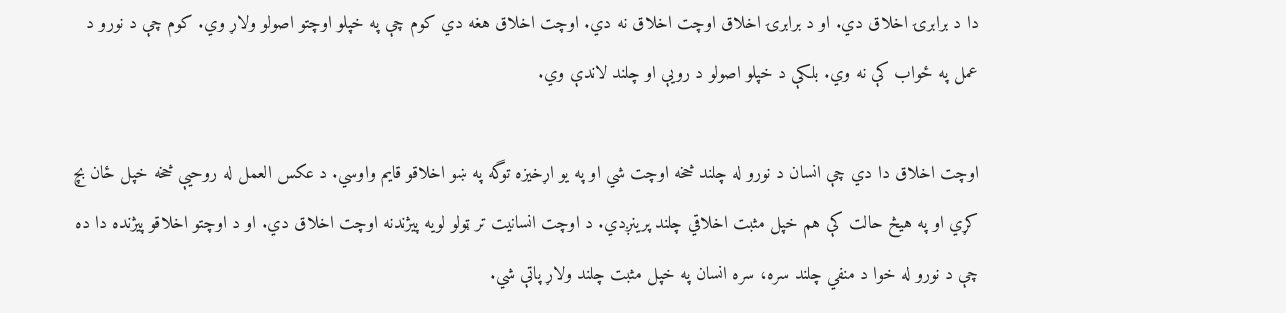دا د برابرۍ اخلاق دي. او د برابرۍ اخلاق اوچت اخلاق نه دي. اوچت اخلاق هغه دي کوم چې په خپلو اوچتو اصولو ولاړ وي. کوم چې د نورو د عمل په ځواب کې نه وي. بلکې د خپلو اصولو د رويې او چلند لاندې وي.

اوچت اخلاق دا دي چې انسان د نورو له چلند څخه اوچت شي او په يو اړخيزه توگه په ښو اخلاقو قايم واوسي. د عکس العمل له روحيې څخه خپل ځان بچ کړي او په هيڅ حالت کې هم خپل مثبت اخلاقي چلند پرينږدي. د اوچت انسانيت تر ټولو لويه پيژندنه اوچت اخلاق دي. او د اوچتو اخلاقو پيژنده دا ده چې د نورو له خوا د منفي چلند سره، سره انسان په خپل مثبت چلند ولاړ پاتې شي.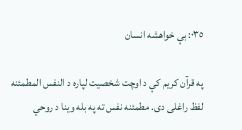٠٣٥: بې خواهشه انسان

په قرآن کريم کې د اوچت شخصيت لپاره د النفس المطمئنه لفظ راغلى دى. مطمئنه نفس ته په بله وينا د روحي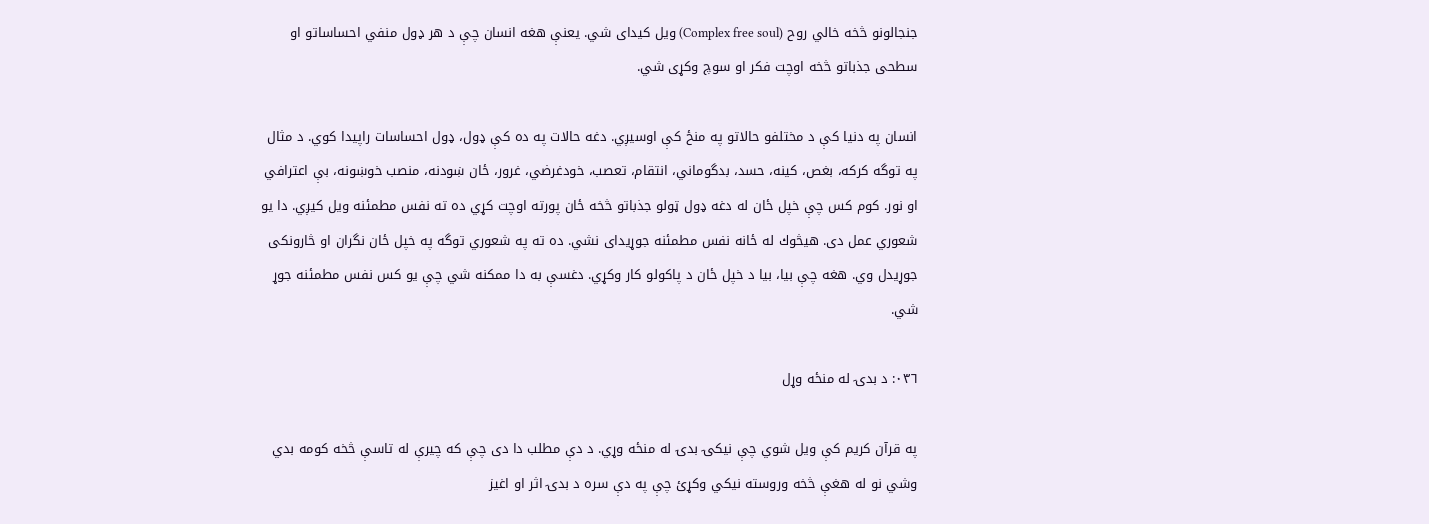جنجالونو څخه خالي روح (Complex free soul) ويل کيداى شي. يعنې هغه انسان چې د هر ډول منفي احساساتو او سطحى جذباتو څخه اوچت فکر او سوچ وکړى شي.

انسان په دنيا کې د مختلفو حالاتو په منځ کې اوسيږي. دغه حالات په ده کې ډول، ډول احساسات راپيدا کوي. د مثال په توگه کرکه، بغص، کينه، حسد، بدگوماني، انتقام، تعصب، خودغرضي، غرور، ځان ښودنه، منصب خوښونه، بې اعترافي او نور. کوم کس چې خپل ځان له دغه ډول ټولو جذباتو څخه ځان پورته اوچت کړي ده ته نفس مطمئنه ويل کيږي. دا يو شعوري عمل دى. هيڅوك له ځانه نفس مطمئنه جوړيداى نشي. ده ته په شعوري توگه په خپل ځان نگران او څارونکى جوړيدل وي. هغه چې بيا، بيا د خپل ځان د پاکولو کار وکړي. دغسې به دا ممکنه شي چې يو کس نفس مطمئنه جوړ شي.

٠٣٦: د بدۍ له منځه وړل

په قرآن کريم کې ويل شوي چې نيکۍ بدۍ له منځه وړي. د دې مطلب دا دى چې که چيرې له تاسې څخه کومه بدي وشي نو له هغې څخه وروسته نيکي وکړئ چې په دې سره د بدۍ اثر او اغيز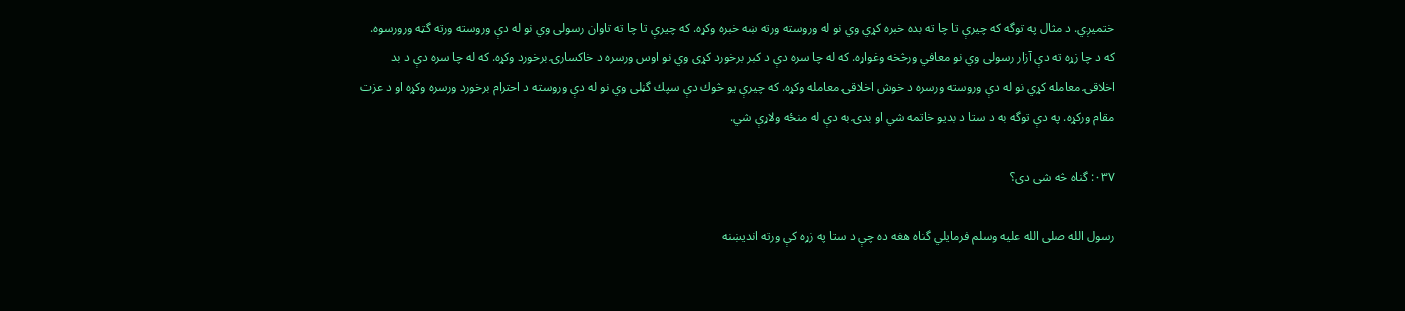ختميږي. د مثال په توگه که چيرې تا چا ته بده خبره کړي وي نو له وروسته ورته ښه خبره وکړه. که چيرې تا چا ته تاوان رسولى وي نو له دې وروسته ورته گټه ورورسوه. که د چا زړه ته دې آزار رسولى وي نو معافي ورڅخه وغواړه. که له چا سره دې د کبر برخورد کړى وي نو اوس ورسره د خاکسارۍ برخورد وکړه. که له چا سره دې د بد اخلاقۍ معامله کړي نو له دې وروسته ورسره د خوش اخلاقۍ معامله وکړه. که چيرې يو څوك دې سپك گڼلى وي نو له دې وروسته د احترام برخورد ورسره وکړه او د عزت مقام ورکړه. په دې توگه به د ستا د بديو خاتمه شي او بدۍ به دې له منځه ولاړې شي.

٠٣٧: گناه څه شى دى؟

رسول الله صلى الله عليه وسلم فرمايلي گناه هغه ده چې د ستا په زړه کې ورته انديښنه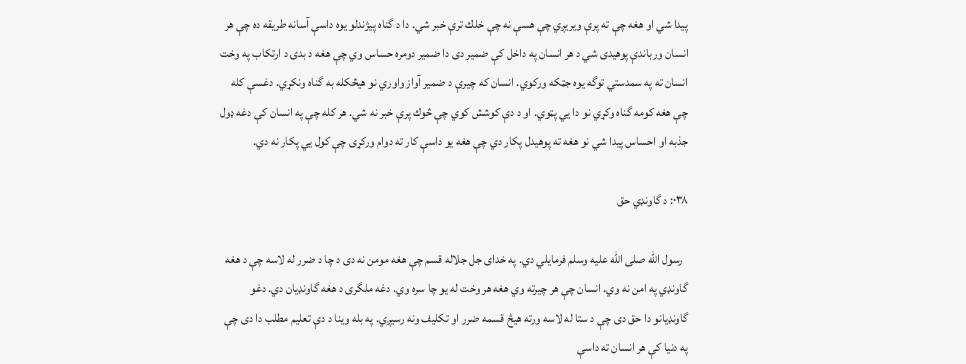پيدا شي او هغه چې ته پرې ويريږي چې هسې نه چې خلك ترې خبر شي. دا د گناه پيژندلو يوه داسې آسانه طريقه ده چې هر انسان ورباندې پوهيدى شي د هر انسان په داخل کې ضمير دى دا ضمير دومره حساس وي چې هغه د بدۍ د ارتکاب په وخت انسان ته په سمدستي توگه يوه جټکه ورکوي. انسان که چيرې د ضمير آواز واوري نو هيڅکله به گناه ونکړي. دغسې کله چې هغه کومه گناه وکړي نو دا يي پټوي. او د دې کوشش کوي چې څوك پرې خبر نه شي. هر کله چې په انسان کې دغه ډول جذبه او احساس پيدا شي نو هغه ته پوهيدل پکار دي چې هغه يو داسې کار ته دوام ورکړى چې کول يي پکار نه دي.

٠٣٨: د گاونډي حق

  رسول الله صلى الله عليه وسلم فرمايلي دي. په خداى جل جلاله قسم چې هغه مومن نه دى د چا د ضرر له لاسه چې د هغه گاونډي په امن نه وي. انسان چې هر چيرته وي هغه هر وخت له يو چا سره وي. دغه ملگرى د هغه گاونډيان دي. دغو گاونډيانو دا حق دى چې د ستا له لاسه ورته هيڅ قسمه ضرر او تکليف ونه رسيږي. په بله وينا د دې تعليم مطلب دا دى چې په دنيا کې هر انسان ته داسې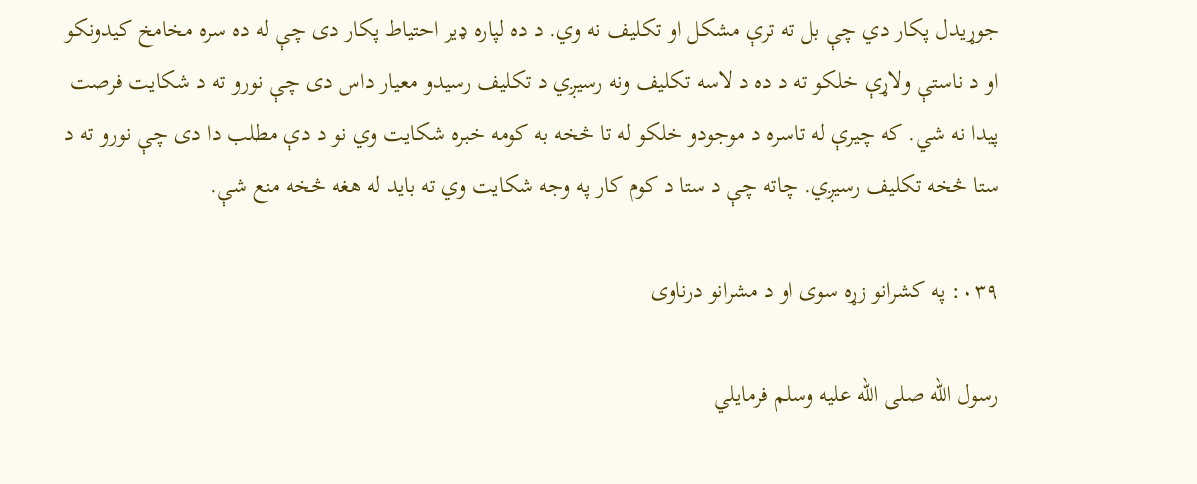جوړيدل پکار دي چې بل ته ترې مشکل او تکليف نه وي. د ده لپاره ډير احتياط پکار دى چې له ده سره مخامخ کيدونکو او د ناستې ولاړې خلکو ته د ده د لاسه تکليف ونه رسيږي د تکليف رسيدو معيار داس دى چې نورو ته د شکايت فرصت پيدا نه شي. که چيرې له تاسره د موجودو خلکو له تا څخه به کومه خبره شکايت وي نو د دې مطلب دا دى چې نورو ته د ستا څخه تکليف رسيږي. چاته چې د ستا د کوم کار په وجه شکايت وي ته بايد له هغه څخه منع شې.

٠٣٩: په کشرانو زړه سوى او د مشرانو درناوى

رسول الله صلى الله عليه وسلم فرمايلي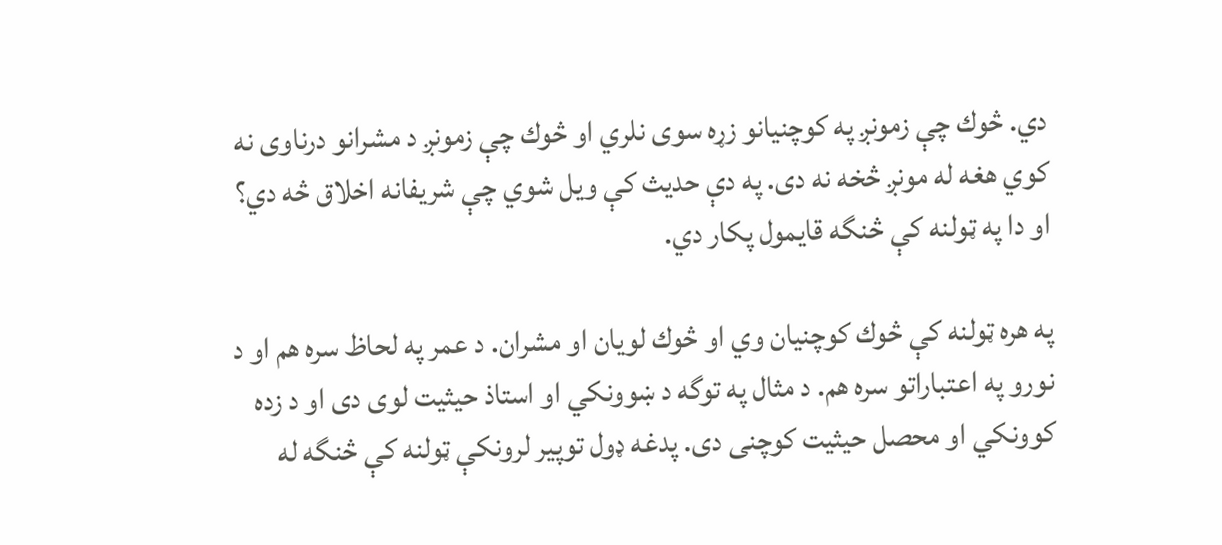دي. څوك چې زمونږ په کوچنيانو زړه سوى نلري او څوك چې زمونږ د مشرانو درناوى نه کوي هغه له مونږ څخه نه دى. په دې حديث کې ويل شوي چې شريفانه اخلاق څه دي؟ او دا په ټولنه کې څنگه قايمول پکار دي.

په هره ټولنه کې څوك کوچنيان وي او څوك لويان او مشران. د عمر په لحاظ سره هم او د نورو په اعتباراتو سره هم. د مثال په توگه د ښوونکي او استاذ حيثيت لوى دى او د زده کوونکي او محصل حيثيت کوچنى دى. پدغه ډول توپير لرونکې ټولنه کې څنگه له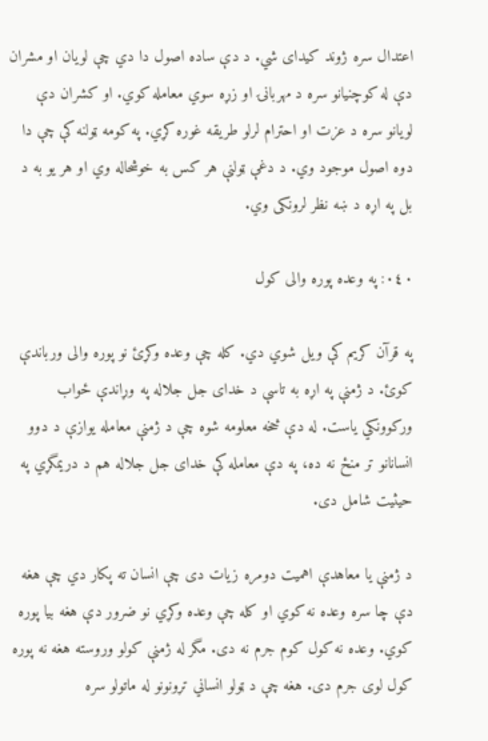اعتدال سره ژوند کيداى شي. د دې ساده اصول دا دي چې لويان او مشران دې له کوچنيانو سره د مهربانۍ او زړه سوي معامله کوي. او کشران دې لويانو سره د عزت او احترام لرلو طريقه غوره کړي. په کومه ټولنه کې چې دا دوه اصول موجود وي. د دغې ټولنې هر کس به خوشحاله وي او هر يو به د بل په اړه د ښه نظر لرونکى وي.

٠٤٠: په وعده پوره والى کول

په قرآن کريم کې ويل شوي دي. کله چې وعده وکړئ نو پوره والى ورباندې کوئ. د ژمنې په اړه به تاسې د خداى جل جلاله په وړاندې ځواب ورکوونکي ياست. له دې څخه معلومه شوه چې د ژمنې معامله يوازې د دوو انسانانو تر منځ نه ده، په دې معامله کې خداى جل جلاله هم د دريمگړي په حيثيت شامل دى.

د ژمنې يا معاهدې اهميت دومره زيات دى چې انسان ته پکار دي چې هغه دې چا سره وعده نه کوي او کله چې وعده وکړي نو ضرور دې هغه بيا پوره کوي. وعده نه کول کوم جرم نه دى. مگر له ژمنې کولو وروسته هغه نه پوره کول لوى جرم دى. هغه چې د ټولو انساني تړونونو له ماتولو سره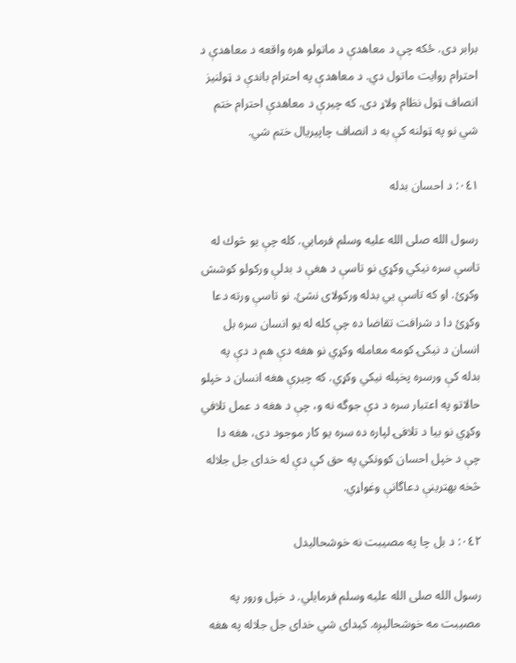برابر دى. ځکه چې د معاهدې د ماتولو هره واقعه د معاهدې د احترام روايت ماتول دي. د معاهدې په احترام باندې د ټولنيز انصاف ټول نظام ولاړ دى. که چيرې د معاهدې احترام ختم شي نو په ټولنه کې به د انصاف چاپيريال ختم شي.

٠٤١: د احسان بدله

رسول الله صلى الله عليه وسلم فرمايي. کله چې يو څوك له تاسې سره نيکي وکړي نو تاسې د هغې د بدلې ورکولو کوشش وکړئ. او که تاسې يي بدله ورکولاى نشئ. نو تاسې ورته دعا وکړئ دا د شرافت تقاضا ده چې کله له يو انسان سره بل انسان د نيکۍ کومه معامله وکړي نو هغه دې هم د دې په بدله کې ورسره پخپله نيکي وکړي. که چيرې هغه انسان د خپلو حالاتو په اعتبار سره د دې جوگه نه و، چې د هغه د عمل تلافي وکړي نو بيا د تلافۍ لپاره ده سره يو کار موجود دى، هغه دا چې د خپل احسان کوونکي په حق کې دې له خداى جل جلاله څخه بهترينې دعاگانې وغواړي.

٠٤٢: د بل چا په مصيبت نه خوشحاليدل

رسول الله صلى الله عليه وسلم فرمايلي. د خپل ورور په مصيبت مه خوشحاليږه. کيداى شي خداى جل جلاله په هغه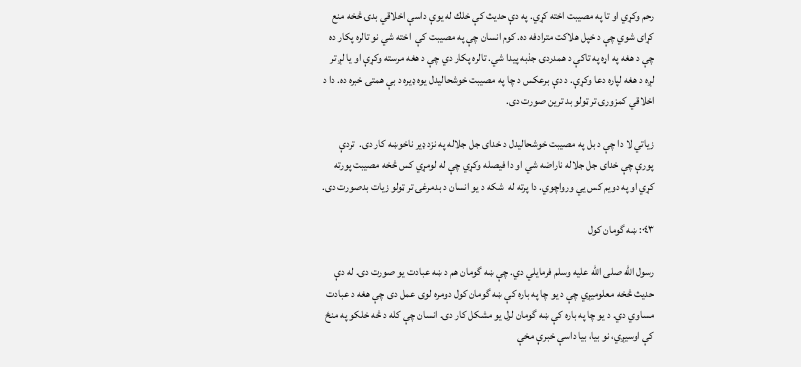رحم وکړي او تا په مصيبت اخته کړي. په دې حديث کې خلك له يوې داسې اخلاقي بدۍ څخه منع کړاى شوي چې د خپل هلاکت مترادفه ده. کوم انسان چې په مصيبت کې  اخته شي نو تالره پکار ده چې د هغه په اړه په تاکې د همدردۍ جذبه پيدا شي. تالره پکار دي چې د هغه مرسته وکړې او يا لږ تر لږه د هغه لپاره دعا وکړې. د دې برعکس د چا په مصيبت خوشحاليدل يوه ډيره د بې همتۍ خبره ده. دا د اخلاقي کمزورۍ تر ټولو بد ترين صورت دى.

زياتي لا دا چې د بل په مصيبت خوشحاليدل د خداى جل جلاله په نزد ډير ناخوښه کار دى.  تردې پورې چې خداى جل جلاله ناراضه شي او دا فيصله وکړي چې له لومړي کس څخه مصيبت پورته کړي او په دويم کس يي ورواچوي. دا پرته له  شکه د يو انسان د بدمرغۍ تر ټولو زيات بدصورت دى.

٠٤٣: ښه گومان کول

رسول الله صلى الله عليه وسلم فرمايلي دي. چې ښه گومان هم د ښه عبادت يو صورت دى. له دې حديث څخه معلوميږي چې د يو چا په باره کې ښه گومان کول دومره لوى عمل دى چې هغه د عبادت مساوي دي. د يو چا په باره کې ښه گومان لرل يو مشکل کار دى. انسان چې کله د څه خلکو په منځ کې اوسيږي، نو بيا، بيا داسې خبرې مخې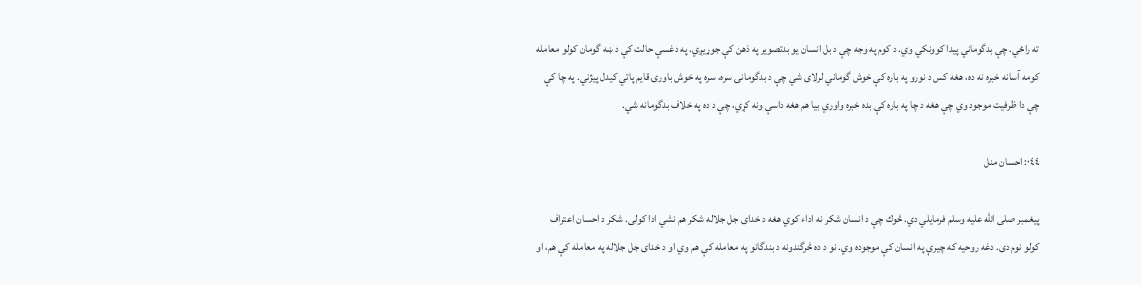ته راځي. چې بدگوماني پيدا کوونکي وي. د کوم په وجه چې د بل انسان يو بدتصوير په ذهن کې جوړيږي. په دغسې حالت کې د ښه گومان کولو معامله کومه آسانه خبره نه ده، هغه کس د نورو په باره کې خوش گوماني لرلاى شي چې د بدگومانۍ سره، سره په خوش باورۍ قايم پاتي کيدل پيژني. په چا کې چې دا ظرفيت موجود وي چې هغه د چا په باره کې بده خبره واوري بيا هم هغه داسې ونه کړي، چې د ده په خلاف بدگومانه شي.

٠٤٤: احسان منل

پيغمبر صلى الله عليه وسلم فرمايلي دي. څوك چې د انسان شکر نه اداء کوي هغه د خداى جل جلاله شکر هم نشي ادا کولى. شکر د احسان اعتراف کولو نوم دى. دغه روحيه که چيرې په انسان کې موجوده وي. نو د ده څرگندونه د بندگانو په معامله کې هم وي او د خداى جل جلاله په معامله کې هم، او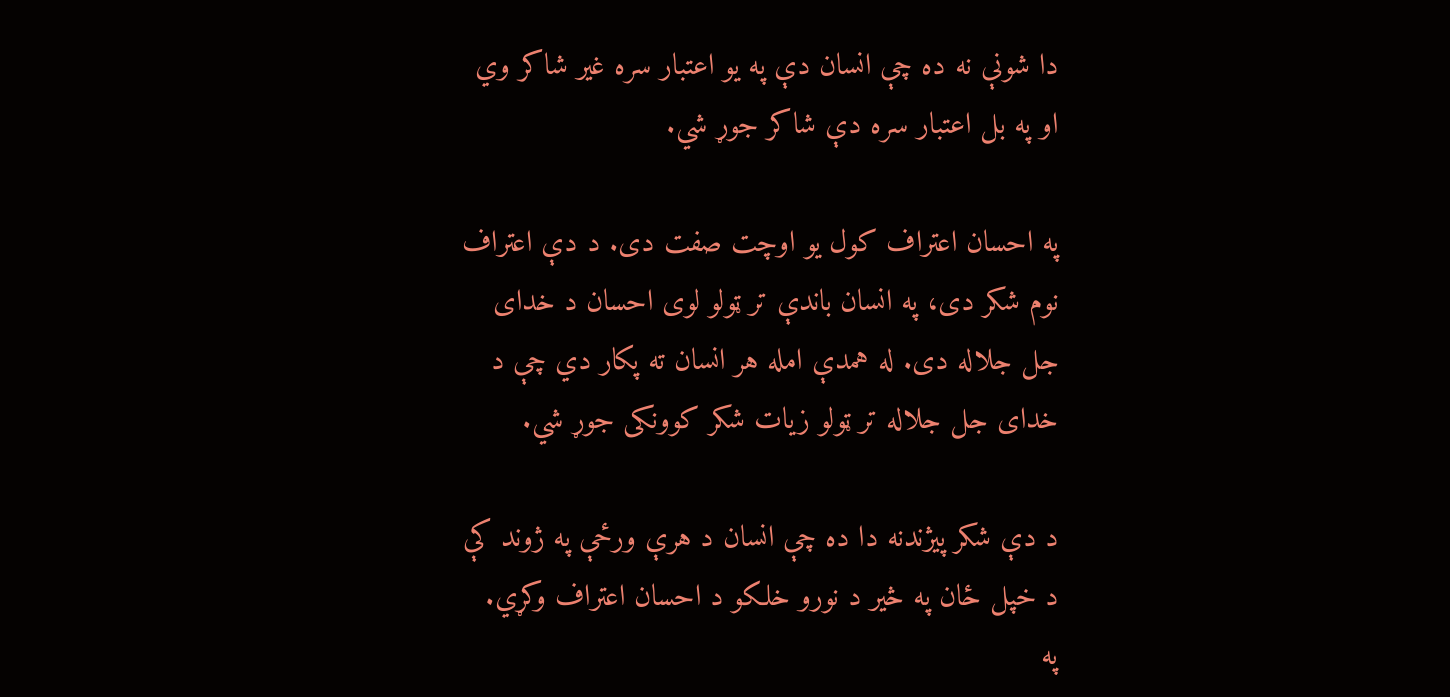دا شونې نه ده چې انسان دې په يو اعتبار سره غير شاکر وي او په بل اعتبار سره دې شاکر جوړ شي.

په احسان اعتراف کول يو اوچت صفت دى. د دې اعتراف نوم شکر دى، په انسان باندې تر ټولو لوى احسان د خداى جل جلاله دى. له همدې امله هر انسان ته پکار دي چې د خداى جل جلاله تر ټولو زيات شکر کوونکى جوړ شي.

د دې شکر پيژندنه دا ده چې انسان د هرې ورځې په ژوند کې د خپل ځان په څير د نورو خلکو د احسان اعتراف وکړي. په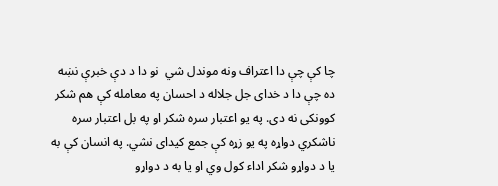چا کې چې دا اعتراف ونه موندل شي  نو دا د دې خبرې نښه ده چې دا د خداى جل جلاله د احسان په معامله کې هم شکر کوونکى نه دى. په يو اعتبار سره شکر او په بل اعتبار سره ناشکري دواړه په يو زړه کې جمع کيداى نشي. په انسان کې به يا د دواړو شکر اداء کول وي او يا به د دواړو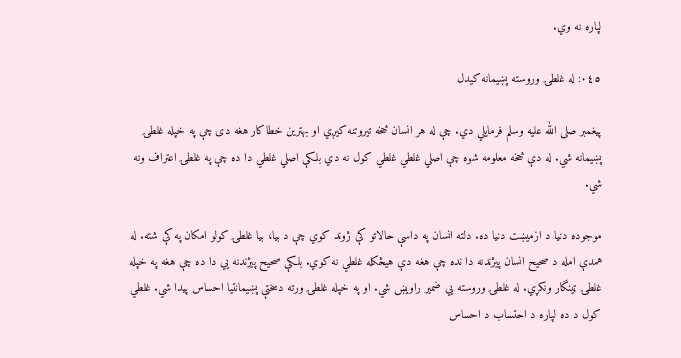لپاره نه وي.

٠٤٥: له غلطۍ وروسته پښيمانه کيدل

پيغمبر صلى الله عليه وسلم فرمايلي دي. چې له هر انسان څخه تيروتنه کيږي او بهترين خطاکار هغه دى چې په خپله غلطۍ پښيمانه شي. له دې څخه معلومه شوه چې اصلي غلطي غلطي کول نه دي بلکې اصلي غلطي دا ده چې په غلطۍ اعتراف ونه شي.

موجوده دنيا د ازميښت دنيا ده. دلته انسان په داسې حالاتو کې ژوند کوي چې د بيا، بيا غلطۍ کولو امکان په کې شته. له همدې امله د صحيح انسان پيژندنه دا نده چې هغه دې هيڅکله غلطي نه کوي. بلکې صحيح پيژندنه يي دا ده چې هغه په خپله غلطۍ ټينگار ونکړي. له غلطۍ وروسته يي ضمير راويښ شي. او په خپله غلطۍ ورته دسختې پښيمانتيا احساس پيدا شي. غلطي کول د ده لپاره د احتساب د احساس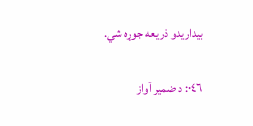بيداريدو ذريعه جوړه شي.

٠٤٦: د ضمير اۤواز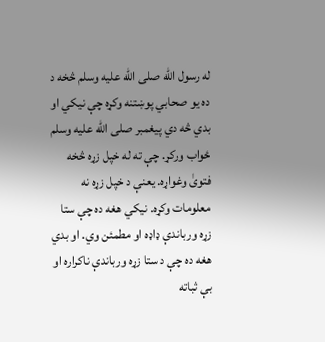له رسول الله صلى الله عليه وسلم څخه د ده يو صحابي پوښتنه وکړه چې نيکي او بدي څه دي پيغمبر صلى الله عليه وسلم ځواب ورکړ. چې ته له خپل زړه څخه فتوىٰ وغواړه. يعنې د خپل زړه نه معلومات وکړه. نيکي هغه ده چې ستا زړه ورباندې ډاډه او مطمئن وي. او بدي هغه ده چې د ستا زړه ورباندې ناکراره او بې ثباته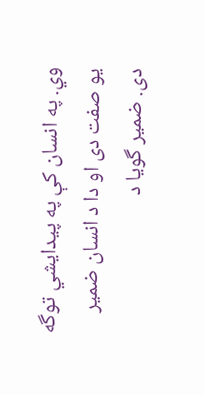وي. په انسان کې په پيدايشي توگه يو صفت دى او دا د انسان ضمير دى. ضمير گويا د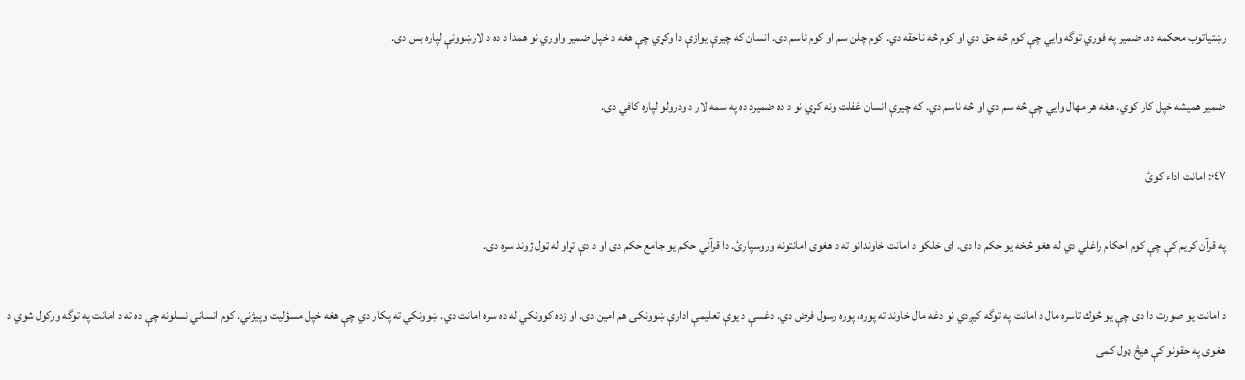رښتياتوب محکمه ده. ضمير په فوري توگه وايي چې کوم څه حق دي او کوم څه ناحقه دي. کوم چلن سم او کوم ناسم دى. انسان که چيرې يوازې دا وکړي چې هغه د خپل ضمير واوري نو همدا د ده د لارښوونې لپاره بس دى.

ضمير هميشه خپل کار کوي. هغه هر مهال وايي چې څه سم دي او څه ناسم دي. که چيرې انسان غفلت ونه کړي نو د ده ضميرد ده په سمه لار د ودرولو لپاره کافي دى.

٠٤٧: امانت اداء کوئ

په قرآن کريم کې چې کوم احکام راغلي دي له هغو څخه يو حکم دا دى. اى خلکو د امانت خاوندانو ته د هغوى امانتونه وروسپارئ. دا قرآني حکم يو جامع حکم دى او د دې تړاو له ټول ژوند سره دى.

د امانت يو صورت دا دى چې يو څوك تاسره مال د امانت په توگه کيږدي نو دغه مال خاوند ته پوره، پوره رسول فرض دي. دغسې د يوې تعليمې ادارې ښوونکى هم امين دى. او زده کوونکي له ده سره امانت دي. ښوونکي ته پکار دي چې هغه خپل مسؤليت وپيژني. کوم انساني نسلونه چې ده ته د امانت په توگه ورکول شوي د هغوى په حقونو کې هيڅ ډول کمى‌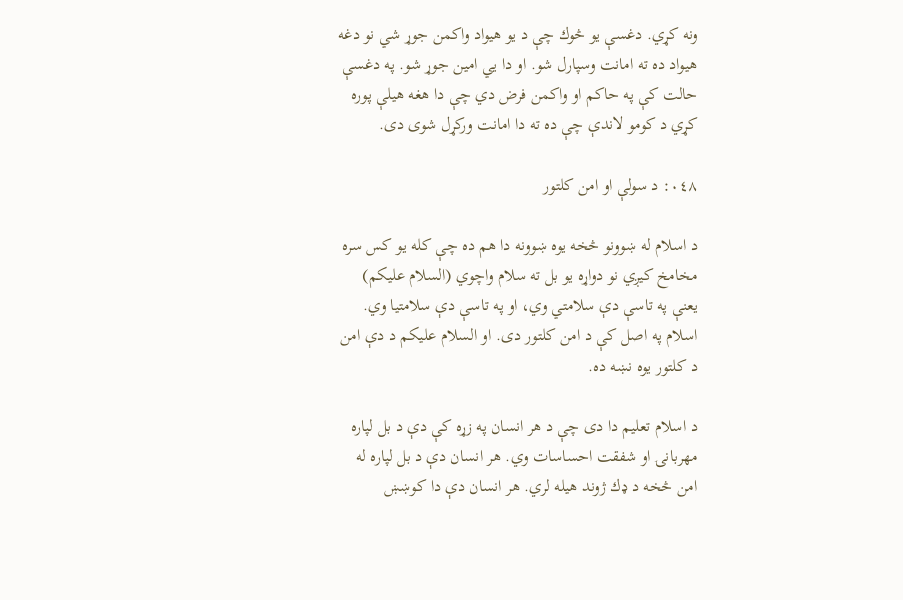ونه کړي. دغسې يو څوك چې د يو هيواد واکمن جوړ شي نو دغه هيواد ده ته امانت وسپارل شو. او دا يي امين جوړ شو. په دغسې حالت کې په حاکم او واکمن فرض دي چې دا هغه هيلې پوره کړي د کومو لاندې چې ده ته دا امانت ورکړل شوى دى.

٠٤٨: د سولې او امن کلتور

د اسلام له ښوونو څخه يوه ښوونه دا هم ده چې کله يو کس سره مخامخ کيږي نو دواړه يو بل ته سلام واچوي (السلام عليکم) يعنې په تاسې دې سلامتي وي، او په تاسې دې سلامتيا وي. اسلام په اصل کې د امن کلتور دى. او السلام عليکم د دې امن د کلتور يوه نښه ده.

د اسلام تعليم دا دى چې د هر انسان په زړه کې دې د بل لپاره مهربانۍ او شفقت احساسات وي. هر انسان دې د بل لپاره له امن څخه د ډك ژوند هيله لري. هر انسان دې دا کوښښ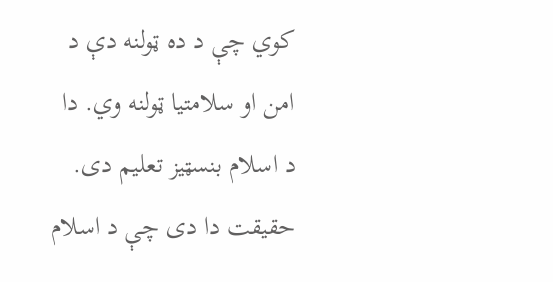کوي چې د ده ټولنه دې د امن او سلامتيا ټولنه وي. دا د اسلام بنسټيز تعليم دى. حقيقت دا دى چې د اسلام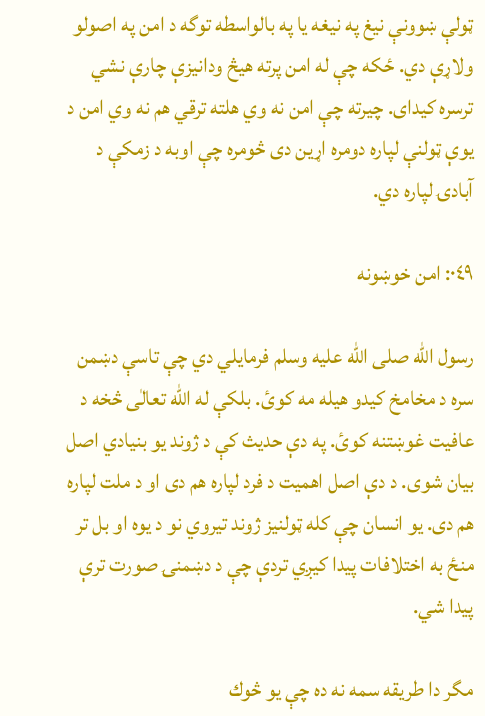ټولې ښوونې نيغ په نيغه يا په بالواسطه توگه د امن په اصولو ولاړې دي. ځکه چې له امن پرته هيڅ ودانيزې چارې نشي ترسره کيداى. چيرته چې امن نه وي هلته ترقي هم نه وي امن د يوې ټولنې لپاره دومره اړين دى څومره چې اوبه د زمکې د آبادۍ لپاره دي.

٠٤٩: امن خوښونه

رسول الله صلى الله عليه وسلم فرمايلي دي چې تاسې دښمن سره د مخامخ کيدو هيله مه کوئ. بلکې له الله تعالٰى څخه د عافيت غوښتنه کوئ. په دې حديث کې د ژوند يو بنيادي اصل بيان شوى. د دې اصل اهميت د فرد لپاره هم دى او د ملت لپاره هم دى. يو انسان چې کله ټولنيز ژوند تيروي نو د يوه او بل تر منځ به اختلافات پيدا کيږي تردې چې د دښمنۍ صورت ترې پيدا شي.

مگر دا طريقه سمه نه ده چې يو څوك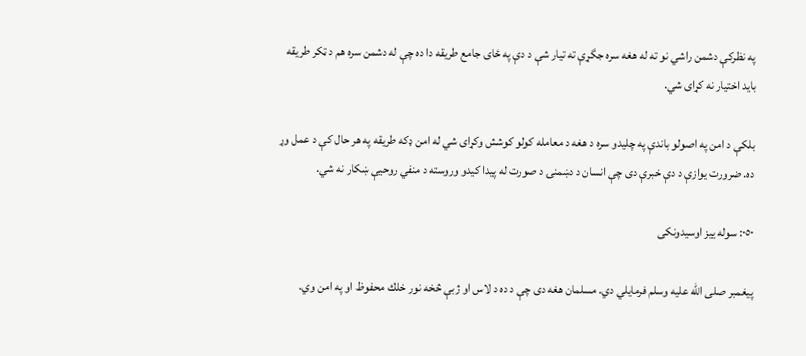په نظرکې دشمن راشي نو ته له هغه سره جگړې ته تيار شې د دې په ځاى جامع طريقه دا ده چې له دشمن سره هم د ټکر طريقه بايد اختيار نه کړاى شي.

بلکې د امن په اصولو باندې په چليدو سره د هغه د معامله کولو کوشش وکړاى شي له امن ډکه طريقه په هر حال کې د عمل وړ ده. ضرورت يوازې د دې خبرې دى چې انسان د دښمنۍ د صورت له پيدا کيدو وروسته د منفي روحيې ښکار نه شي.

٠٥٠: سوله ييز اوسيدونکى

پيغمبر صلى الله عليه وسلم فرمايلي دي. مسلمان هغه دى چې د ده د لاس او ژبې څخه نور خلك محفوظ او په امن وي.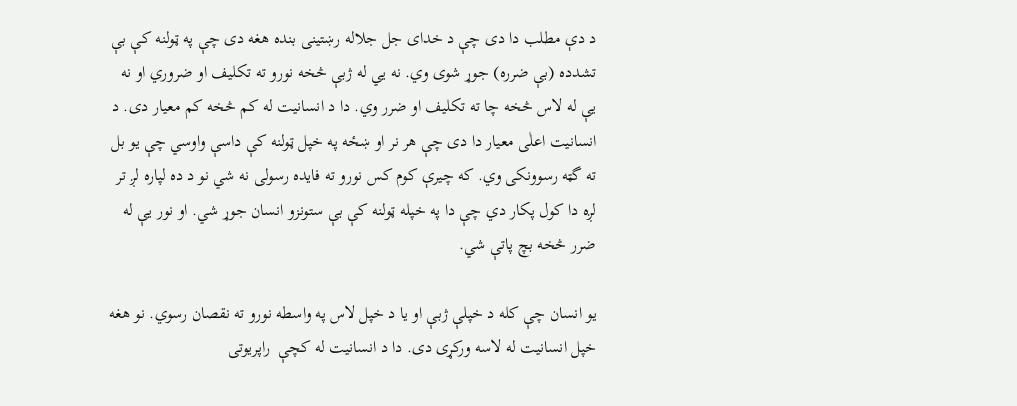د دې مطلب دا دى چې د خداى جل جلاله رښتينى بنده هغه دى چې په ټولنه کې بې تشدده (بې ضرره) جوړ شوى وي. نه يي له ژبې څخه نورو ته تکليف او ضروري او نه يې له لاس څخه چا ته تکليف او ضرر وي. دا د انسانيت له کم څخه کم معيار دى. د انسانيت اعلٰى معيار دا دى چې هر نر او ښځه په خپل ټولنه کې داسې واوسي چې يو بل ته گټه رسوونکى وي. که چيرې کوم کس نورو ته فايده رسولى نه شي نو د ده لپاره لږ تر لږه دا کول پکار دي چې دا په خپله ټولنه کې بې ستونزو انسان جوړ شي. او نور يې له ضرر څخه بچ پاتې شي.

يو انسان چې کله د خپلې ژبې او يا د خپل لاس په واسطه نورو ته نقصان رسوي. نو هغه خپل انسانيت له لاسه ورکړى دى. دا د انسانيت له کچې  راپريوتى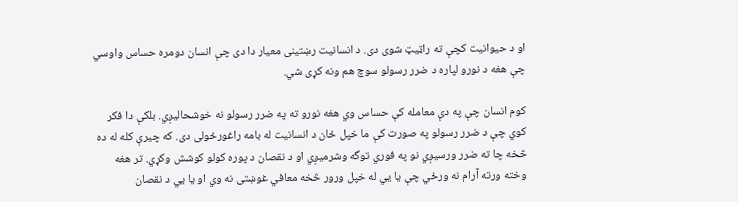او د حيوانيت کچې ته راټيټ شوى دى. د انسانيت رښتينى معيار دا دى چې انسان دومره حساس واوسي چې هغه د نورو لپاره د ضرر رسولو سوچ هم ونه کړى شي.

کوم انسان چې په دې معامله کې حساس وي هغه نورو ته په ضرر رسولو نه خوشحاليږي. بلکې دا فکر کوي چې د ضرر رسولو په صورت کې ما خپل ځان د انسانيت له بامه راغورځولى دى. که چيرې کله له ده څخه چا ته ضرر ورسيږي نو په فوري توگه وشرميږي او د نقصان د پوره کولو کوشش وکړي. تر هغه وخته ورته آرام نه ورځي چې يا يي له خپل ورور څخه معافي غوښتى نه وي او يا يي د نقصان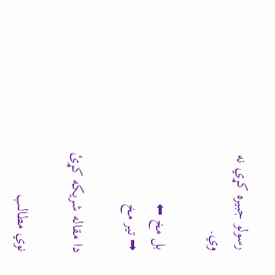رسولو جبيره کړي نه وي.

بل مخ ⬅
➡ تیر مخ

دا مقاله شریکه کړئ

نوي مطالب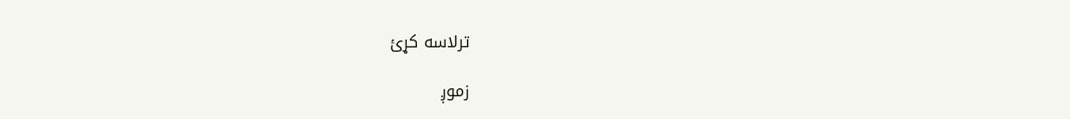ترلاسه کړئ

زموږ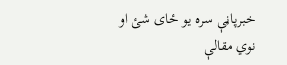خبرپاڼې سره یو ځای شئ او نوي مقالې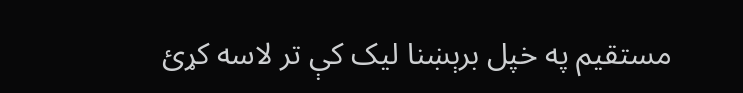مستقیم په خپل برېښنا لیک کې تر لاسه کړئ